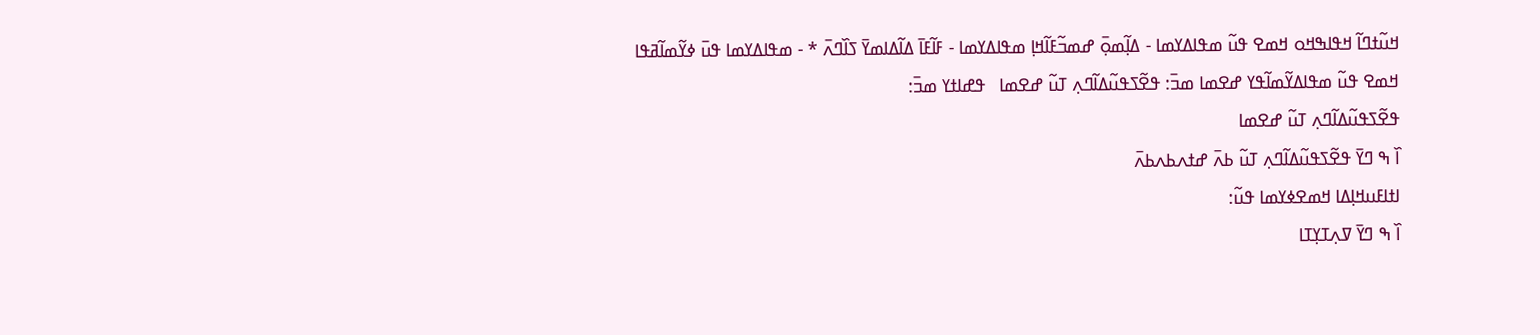ߞߎ߬ߙߣߊ߬ ߞߟߊߒߞߋ ߞߘߐ ߟߎ߬ ߘߟߊߡߌߘߊ - ߡߊ߲߬ߘߋ߲߫ ߝߘߏ߬ߓߊ߬ߞߊ߲ ߘߟߊߡߌߘߊ - ߓߊ߬ߓߊ߫ ߡߊ߬ߡߊߘߌ߫ ߖߊ߰ߣߍ߫ * - ߘߟߊߡߌߘߊ ߟߎ߫ ߦߌ߬ߘߊ߬ߥߟߊ
ߞߘߐ ߟߎ߬ ߘߟߊߡߌ߬ߘߊ߬ߟߌ ߝߐߘߊ ߘߏ߫: ߟߐ߬ߖߟߎ߬ߡߊ߬ߣߍ߲ ߠߎ߬ ߝߐߘߊ   ߟߝߊߙߌ ߘߏ߫:
ߟߐ߬ߖߟߎ߬ߡߊ߬ߣߍ߲ ߠߎ߬ ߝߐߘߊ
ߊ߰ ߒ ߣߌ߫ ߟߐ߬ߖߟߎ߬ߡߊ߬ߣߍ߲ ߠߎ߬ ߕߍ߫ ߝߙߍߕߍߕߍ߫
ߊߙߊߓߎߞߊ߲ߡߊ ߞߘߐߦߌߘߊ ߟߎ߬:
ߊ߰ ߒ ߣߌ߫ ߜߍ߲ߠߌ߲ߠߊ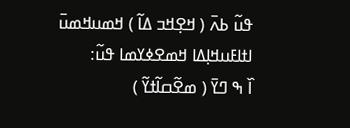ߟߎ߬ ߕߍ߫ ( ߞߐ߲ߞߏ ߡߊ߬ ) ߞߘߎߞߘߎ߫
ߊߙߊߓߎߞߊ߲ߡߊ ߞߘߐߦߌߘߊ ߟߎ߬:
ߊ߰ ߒ ߣߌ߫ ( ߘߐ߬ߛߊ߬ߙߌ߬ )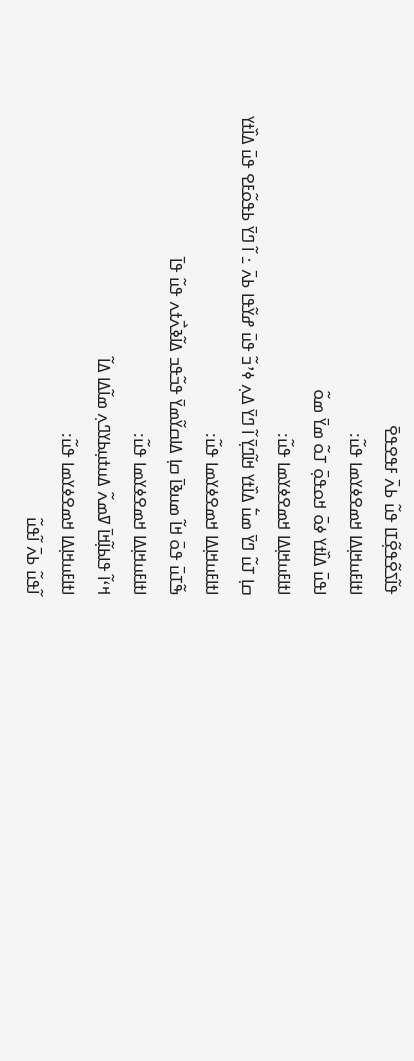ߟߊ߬ߖߐ߬ߟߐ߲߬ߠߊ ߟߎ߬ ߕߍ߫ ߓߟߐߟߐ߫
ߊߙߊߓߎߞߊ߲ߡߊ ߞߘߐߦߌߘߊ ߟߎ߬:
ߊߟߎ߫ ߡߊ߰ߙߌ ߦߋ߫ ߞߋߟߋ߲߫ ߠߋ߬ ߘߌ߫ ߘߋ߬
ߊߙߊߓߎߞߊ߲ߡߊ ߞߘߐߦߌߘߊ ߟߎ߬:
ߛߊ߲ ߠߎ߬ ߣߌ߫ ߘߎ߱ ߡߊ߰ߙߌ ߞߊ߬ߣߌ߲߫ ߊ߬ ߣߌ߫ ߡߍ߲ ߦߴߏ߬ ߟߎ߫ ߝߌ߬ߟߊ ߕߍ߫ ߸ ߊ߬ ߣߌ߫ ߕߟߋ߬ߓߐ ߟߎ߫ ߡߊ߰ߙߌ
ߊߙߊߓߎߞߊ߲ߡߊ ߞߘߐߦߌߘߊ ߟߎ߬:
ߒ߬ߠߎ߫ ߟߋ߫ ߞߊ߬ ߘߎߢߊ߫ ߛߊ߲ ߡߊߛߌ߬ߘߌ߫ ߟߏ߬ߟߏ ߡߊ߬ߢߍ߯ߙߍ ߟߎ߬ ߟߊ߫
ߊߙߊߓߎߞߊ߲ߡߊ ߞߘߐߦߌߘߊ ߟߎ߬:
ߞߵߊ߬ ߟߊߕߊ߲߬ߞߊ߫ ߜߘߍ߬ ߡߎߙߎ߲ߕߌߣߍ߲ ߘߊ߬ߡߊ ߡߊ߬
ߊߙߊߓߎߞߊ߲ߡߊ ߞߘߐߦߌߘߊ ߟߎ߬:
ߊ߬ߟߎ߬ ߕߍ߫ ߊ߬ߟߎ߬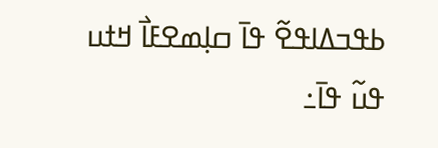ߕߟߏߡߊߟߐ߬ ߟߊ߫ ߛߊ߲ߘߐߓߊ߯ ߞߙߎ ߟߎ߬ ߟߊ߫߸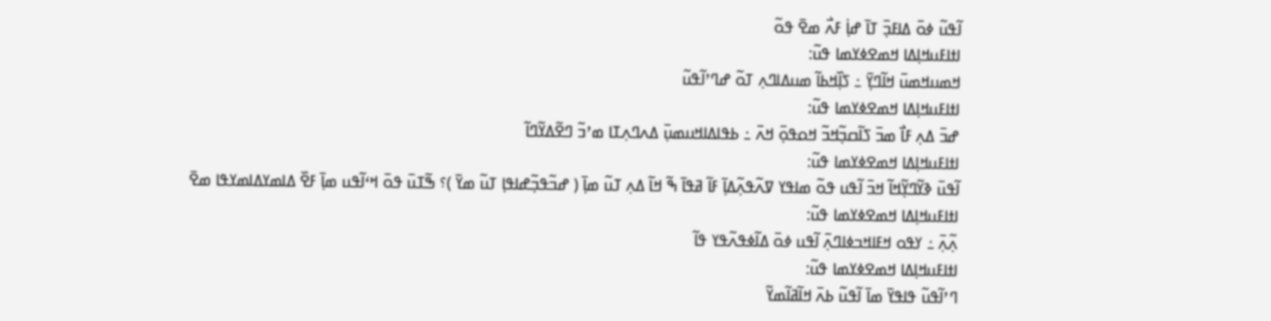ߊ߬ߟߎ߬ ߦߋ߫ ߡߊߓߏ߲߫ ߠߊ߫ ߝߊ߲߭ ߓߍ߯ ߘߐ߫ ߟߋ߬
ߊߙߊߓߎߞߊ߲ߡߊ ߞߘߐߦߌߘߊ ߟߎ߬:
ߞߘߎߞߘߎ߫ ߞߊ߬ߣߌ߲߫ ߸ ߖߊ߲߰ߞߕߊ߬ ߘߎߡߊߣߍ߲ ߠߋ߬ ߝߣߴߊ߬ߟߎ߬
ߊߙߊߓߎߞߊ߲ߡߊ ߞߘߐߦߌߘߊ ߟߎ߬:
ߝߏ߫ ߡߍ߲ ߓߊ߯ ߘߏ߫ ߖߊ߬ߛߏ߲߬ߞߏ߬ ߞߋߟߋ߲߫ ߞߍ߫ ߸ ߕߟߊߡߊߞߎߘߎ߲߫ ߡߍߣߍ߲ߠߊ ߘߴߏ߬ ߣߐ߬ߡߌ߬ߣߊ߬
ߊߙߊߓߎߞߊ߲ߡߊ ߞߘߐߦߌߘߊ ߟߎ߬:
ߊ߬ߟߎ߫ ߢߌ߬ߣߌ߲߬ߞߊ߬ ߞߏ߫ ߊ߬ߟߎ ߟߋ߬ ߘߊߟߌ ߜߍ߬ߟߍ߲߬ߡߊ߲߫ ߓߊ߬ ߥߟߊ߫ ߒ߬ ߞߊ߬ ߡߍ߲ ߠߎ߬ ߘߊ߲߫ ( ߝߏ߬ߟߏ߲߬ߝߊߟߊ߲ ߠߎ߬ ߘߌ߫ )؟ ߒ߬ߠߎ߫ ߟߋ߫ ߞߵߊ߬ߟߎ ߘߊ߲߫ ߓߐ߰ ߡߊߘߌߡߊߘߌߟߊ ߘߐ߫
ߊߙߊߓߎߞߊ߲ߡߊ ߞߘߐߦߌߘߊ ߟߎ߬:
ߍ߲߬ߍ߲߫ ߸ ߌߟߋ ߞߓߊߞߏߦߊߣߍ߲߫ ߊ߬ߟߎ ߦߋ߫ ߡߊ߬ߦߟߍ߬ߟߌ ߟߊ߬
ߊߙߊߓߎߞߊ߲ߡߊ ߞߘߐߦߌߘߊ ߟߎ߬:
ߣߴߊ߬ߟߎ߬ ߟߊߟߌ߫ ߘߊ߫ ߊ߬ߟߎ߬ ߕߍ߫ ߞߊ߬ߥߊ߬ߘߌ߬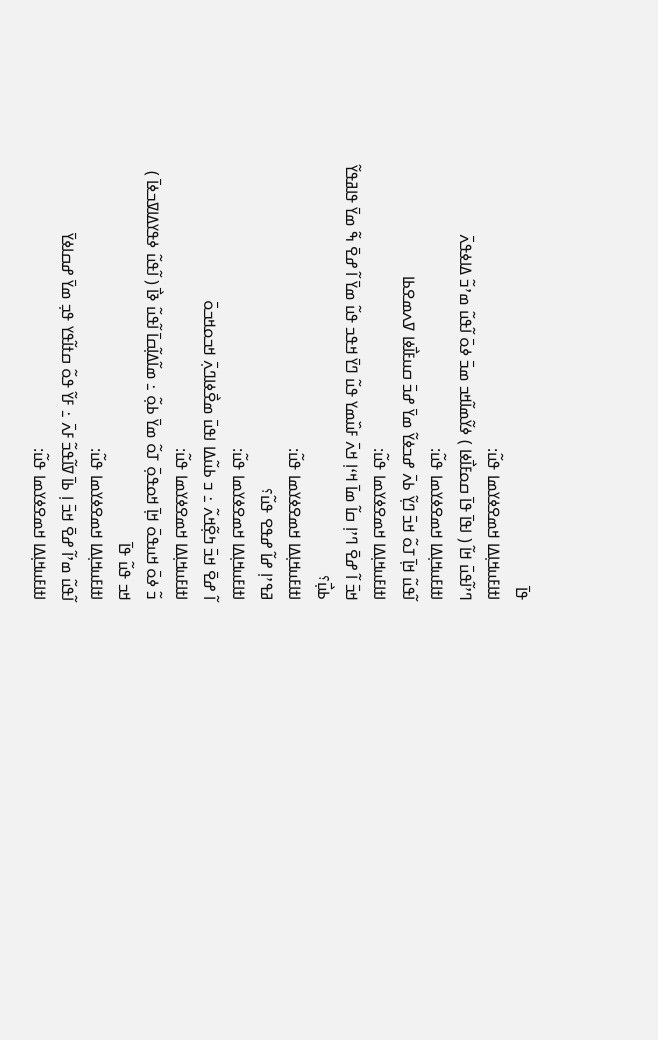ߟߊ߫
ߊߙߊߓߎߞߊ߲ߡߊ ߞߘߐߦߌߘߊ ߟߎ߬:
ߣߴߊ߬ߟߎ߫ ߞߊ߬ ( ߊߟߊ߫ ߟߊ߫ ߛߋߓߊ߯ߦߊ ) ߦߌ߬ߘߊ߬ߞߏ ߘߏ߫ ߦߋ߫ ߊ߬ߟߎ߬ ߘߴߏ߬ ߡߊߦߟߍ߫
ߊߙߊߓߎߞߊ߲ߡߊ ߞߘߐߦߌߘߊ ߟߎ߬:
ߊ߬ߟߎ߬ ߞߊ߲߫ ߠߋ߬ ߞߏ߫ ߣߌ߲߬ ߕߍ߫ ߝߏߦߌ߬ ߘߌ߫ ߝߏ߫ ߛߎߓߊ߯ߦߊ ߜߍߘߐߕߊ
ߊߙߊߓߎߞߊ߲ߡߊ ߞߘߐߦߌߘߊ ߟߎ߬:
ߞߏ߫ ߊ߬ ߝߐ߫ ߣߴߊ߲ ߛߊ߬ ߘߊ߫ ߞߵߊ߲ ߞߍ߫ ߓߎ߰ߘߌ ߟߎ߬ ߣߌ߫ ߞߟߏ ߟߎ߬ ߘߌ߫ ߊ߬ ߝߐ߫ ߒ߬ ߘߌ߫ ߟߊߥߟߌ߬ ߕߎ߲߯؟
ߊߙߊߓߎߞߊ߲ߡߊ ߞߘߐߦߌߘߊ ߟߎ߬:
ߥߟߴߊ߲ ߝߊ߬ ߝߟߐ ߟߎ߬؟
ߊߙߊߓߎߞߊ߲ߡߊ ߞߘߐߦߌߘߊ ߟߎ߬:
ߊ߬ ߝߐ߫ ߞߏ߫ ߤߐ߲߬ߞߍ߬ ߸ ߏ ߕߎ߬ߡߊ ߊߟߎ߫ ߘߐ߯ߦߊߣߍ߲߫ ߞߏߋߞߏߋ߫
ߊߙߊߓߎߞߊ߲ߡߊ ߞߘߐߦߌߘߊ ߟߎ߬:
ߏ߬ ߦߋ߫ ߞߎߟߋ߫ ߞߊ߲߫ ߞߋߟߋ߲߫ ߠߋ߬ ߘߌ߫ ߕߋ߲߬ ߸ ߘߊ߬ߡߊ߲߬ߛߊ߫ ߊ߬ߟߎ߬ ߢߊ߯ ( ߊ߬ߟߎ߬ ߦߟߌߡߊߜߏߦߊ߫ ) ߞߏ ߟߎ߬ ߟߊ߫
ߊߙߊߓߎߞߊ߲ߡߊ ߞߘߐߦߌߘߊ ߟߎ߬:
ߊ߬ߟߎ߬ ߘߴߊ߬ ߝߐ߫ ߞߏ߫ ߊ߲ ߕߊ߫ ߜߊ߬ߟߏ߬ ߓߍ߫ ߸ ߓߌ߬ ߟߋ߬ ߛߙߊ߬ߟߌ ߟߏ߲ ߘߌ߫ ߝߛߊߦߌ߫
ߊߙߊߓߎߞߊ߲ߡߊ ߞߘߐߦߌߘߊ ߟߎ߬: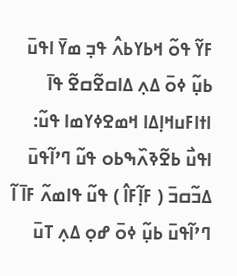ߓߌ߬ ߟߋ߬ ߞߕߌߕߍ߮ ߟߏ߲ ߘߌ߫ ߊߟߎ߫ ߕߎ߲߬ ߦߋ߫ ߡߍ߲ ߡߊߛߐ߬ߛߐ߬ ߟߊ߫
ߊߙߊߓߎߞߊ߲ߡߊ ߞߘߐߦߌߘߊ ߟߎ߬:
ߊߟߎ߯ ߕߐ߬ߢߍ߰ߒߕߋ ߟߎ߬ ߣߴߊ߬ߟߎ߫ ߡߏ߬ߛߏ߫ ( ߓߊ߲߬ߓߊ߮ ) ߟߎ߬ ߟߊߘߍ߬ ߓߊ߫ ߊ߬ ߣߴߊ߬ߟߎ߫ ߕߎ߲߬ ߦߋ߫ ߝߋ߲ ߡߍ߲ ߠߎ߫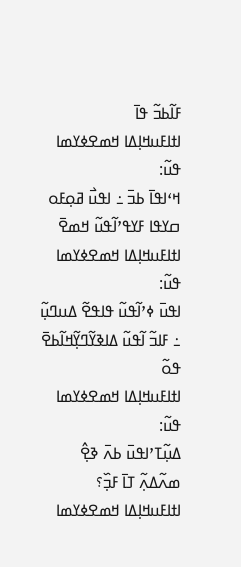ߓߊ߬ߕߏ߬ ߟߊ߫
ߊߙߊߓߎߞߊ߲ߡߊ ߞߘߐߦߌߘߊ ߟߎ߬:
ߞߵߊߟߊ߫ ߕߏ߫ ߸ ߊߟߎ߯ ߥߋ߲ߓߋ ߛߌߟߊ ߓߌߟߴߊ߬ߟߎ߬ ߞߘߐ߫
ߊߙߊߓߎߞߊ߲ߡߊ ߞߘߐߦߌߘߊ ߟߎ߬:
ߊߟߎ߫ ߦߴߊ߬ߟߎ߬ ߟߊߟߐ߬ ߡߎߣߎ߲߬ ߸ ߓߊߏ߬ ߊ߬ߟߎ߬ ߡߊߢߌ߬ߣߌ߲߬ߞߊ߬ߕߐ߫ ߟߋ߬
ߊߙߊߓߎߞߊ߲ߡߊ ߞߘߐߦߌߘߊ ߟߎ߬:
ߡߎ߲߬ߠߴߊߟߎ߫ ߕߍ߫ ߢߐ߲߮ ߘߍ߬ߡߍ߲߬ ߠߊ߫ ߓߏ߲߰؟
ߊߙߊߓߎߞߊ߲ߡߊ ߞߘߐߦߌߘߊ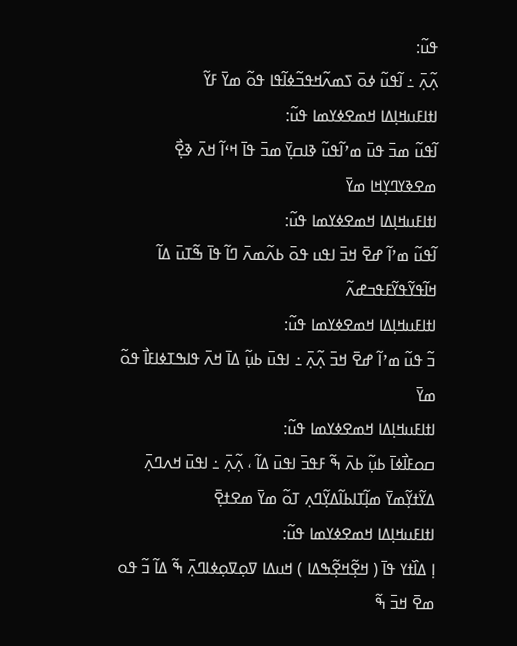ߟߎ߬:
ߍ߲߬ߍ߲߫ ߸ ߊ߬ߟߎ߬ ߦߋ߫ ߖߘߍ߬ߞߟߏ߬ߦߊ߬ߟߊ ߟߋ߬ ߘߌ߫ ߓߌ߬
ߊߙߊߓߎߞߊ߲ߡߊ ߞߘߐߦߌߘߊ ߟߎ߬:
ߊ߬ߟߎ߬ ߘߏ߫ ߟߎ߫ ߘߴߊ߬ߟߎ߬ ߢߊߛߌ߲߫ ߘߏ߫ ߟߊ߫ ߞߵߊ߬ ߞߍ߫ ߢߐ߲߯ ߘߐߢߌߣߌ߲ߞߊ ߘߌ߫
ߊߙߊߓߎߞߊ߲ߡߊ ߞߘߐߦߌߘߊ ߟߎ߬:
ߊ߬ߟߎ߬ ߘߴߊ߬ ߝߐ߫ ߞߏ߫ ߊߟߎ ߟߋ߫ ߕߍ߬ߘߍ߫ ߣߊ߬ ߟߊ߫ ߒ߬ߠߎ߫ ߡߊ߬ ߞߊ߬ߟߌ߬ߟߌ߬ߓߟߏߝߍ߬
ߊߙߊߓߎߞߊ߲ߡߊ ߞߘߐߦߌߘߊ ߟߎ߬:
ߏ߬ ߟߎ߬ ߘߴߊ߬ ߝߐ߫ ߞߏ߫ ߍ߲߬ߍ߲߫ ߸ ߊߟߎ߫ ߕߎ߲߬ ߡߊ߫ ߞߍ߫ ߟߊߒߠߦߊߓߊ߯ ߟߋ߬ ߘߌ߫
ߊߙߊߓߎߞߊ߲ߡߊ ߞߘߐߦߌߘߊ ߟߎ߬:
ߛߋߓߊ߯ߦߊ߫ ߕߎ߲߬ ߕߍ߫ ߒ߬ ߓߟߏ߫ ߊߟߎ߫ ߡߊ߬ ، ߍ߲߬ߍ߲߫ ߸ ߊߟߎ߫ ߞߍߣߍ߲߫ ߡߌ߬ߙߌ߲߬ߘߌ߫ ߘߊ߲߬ߠߊߕߊ߬ߡߌ߲߬ߣߍ߲ ߠߋ߬ ߘߌ߫ ߘߐߙߐ߲߫
ߊߙߊߓߎߞߊ߲ߡߊ ߞߘߐߦߌߘߊ ߟߎ߬:
ߊ߲ ߡߊ߰ߙߌ ߟߊ߫ ( ߞߐ߲߬ߞߐ߲߬ߒߡߊ ) ߞߎߡߊ ߜߋ߲ߜߋ߲ߦߊߣߍ߲߫ ߒ߬ ߡߊ߬ ߏ߬ ߟߋ ߘߐ߫ ߞߏ߫ ߒ߬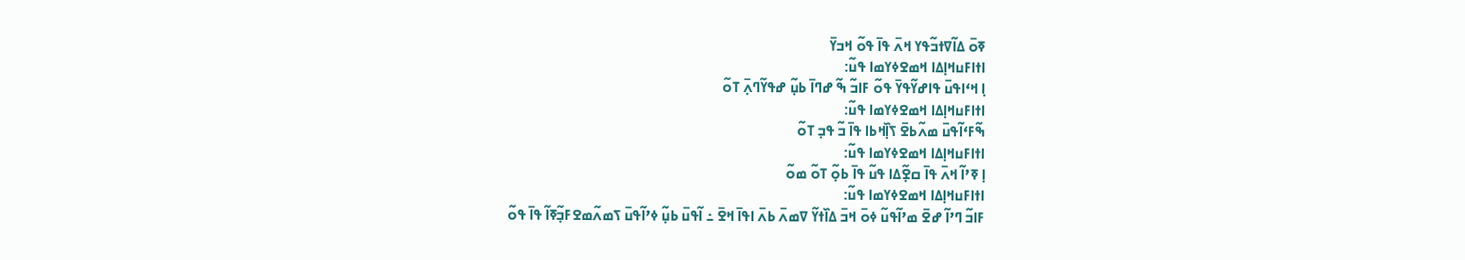ߧߋ߫ ߡߊ߬ߜߙߏ߬ߟߌ ߞߍ߫ ߟߊ߫ ߟߋ߬ ߞߏߌ߫
ߊߙߊߓߎߞߊ߲ߡߊ ߞߘߐߦߌߘߊ ߟߎ߬:
ߊ߲ ߞߵߊߟߎ߫ ߟߊߝߌ߬ߟߌ߫ ߟߋ߬ ߓߊߏ߬ ߒ߬ ߝߣߊ߫ ߕߎ߲߬ ߝߟߌ߬ߣߍ߲߫ ߠߋ߬
ߊߙߊߓߎߞߊ߲ߡߊ ߞߘߐߦߌߘߊ ߟߎ߬:
ߒ߬ߓߵߊ߬ߟߎ߫ ߘߍ߬ߕߐ߫ ߖߊ߲߰ߞߕߊ ߟߊ߫ ߏ߬ ߟߏ߲ ߠߋ߬
ߊߙߊߓߎߞߊ߲ߡߊ ߞߘߐߦߌߘߊ ߟߎ߬:
ߊ߲ ߧߴߊ߬ ߞߍ߫ ߟߊ߫ ߛߐ߲߬ߡߊ ߟߎ߬ ߟߊ߫ ߕߋ߲߬ ߠߋ߬ ߘߋ߬
ߊߙߊߓߎߞߊ߲ߡߊ ߞߘߐߦߌߘߊ ߟߎ߬:
ߓߊߏ߬ ߣߴߊ߬ ߝߐ߫ ߘߴߊ߬ߟߎ߬ ߦߋ߫ ߞߏ߫ ߡߊ߰ߙߌ߬ ߜߘߍ߫ ߕߍ߫ ߊߟߊ߫ ߞߐ߫ ߸ ߊ߬ߟߎ߫ ߕߎ߲߬ ߦߴߊ߬ߟߎ߫ ߖߘߍ߬ߘߐߓߏ߲߬ߧߊ߬ ߟߊ߫ ߟߋ߬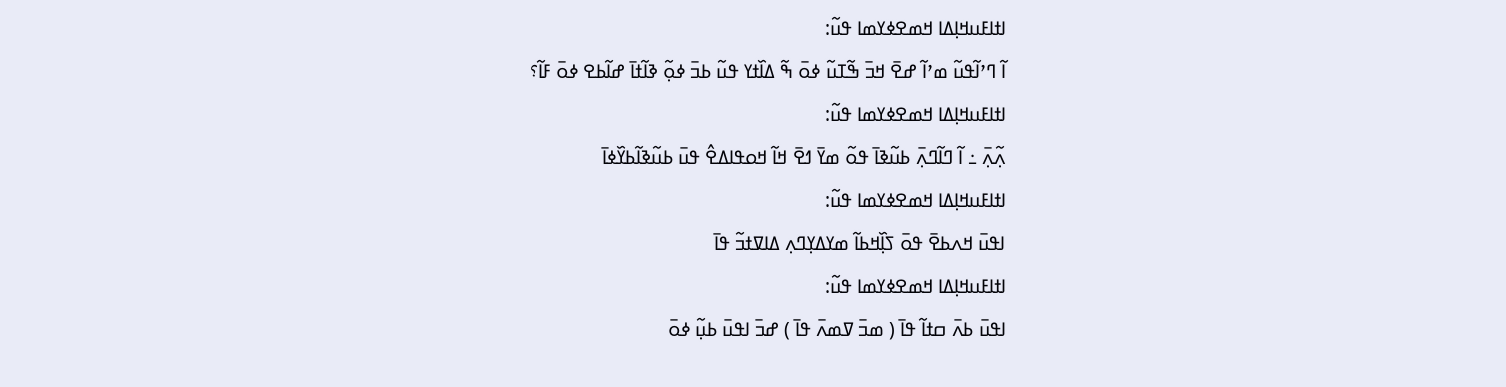ߊߙߊߓߎߞߊ߲ߡߊ ߞߘߐߦߌߘߊ ߟߎ߬:
ߊ߬ ߣߴߊ߬ߟߎ߬ ߘߴߊ߬ ߝߐ߫ ߞߏ߫ ߒ߬ߠߎ߬ ߦߋ߫ ߒ߬ ߡߊ߰ߙߌ ߟߎ߬ ߕߏ߫ ߦߋ߲߬ ߢߊ߬ߙߊ߫ ߝߊ߬ߕߐ ߦߋ߫ ߓߊ߬؟
ߊߙߊߓߎߞߊ߲ߡߊ ߞߘߐߦߌߘߊ ߟߎ߬:
ߍ߲߬ߍ߲߫ ߸ ߊ߬ ߣߊ߬ߣߍ߲߫ ߕߎ߬ߢߊ߫ ߟߋ߬ ߘߌ߫ ߗߐ߫ ߞߊ߬ ߞߋߟߊߡߐ߮ ߟߎ߫ ߕߎ߬ߢߊ߬ߕߌ߰ߦߊ߫
ߊߙߊߓߎߞߊ߲ߡߊ ߞߘߐߦߌߘߊ ߟߎ߬:
ߊߟߎ߫ ߞߍߕߐ߫ ߟߋ߫ ߖߊ߲߰ߞߕߊ߬ ߘߌߡߌ߲ߣߍ߲ ߡߊߜߙߏ߬ ߟߊ߫
ߊߙߊߓߎߞߊ߲ߡߊ ߞߘߐߦߌߘߊ ߟߎ߬:
ߊߟߎ߫ ߕߍ߫ ߛߙߊ߬ ߟߊ߫ ( ߘߏ߫ ߜߘߍ߫ ߟߊ߫ ) ߝߏ߫ ߊߟߎ߫ ߕߎ߲߬ ߦߋ߫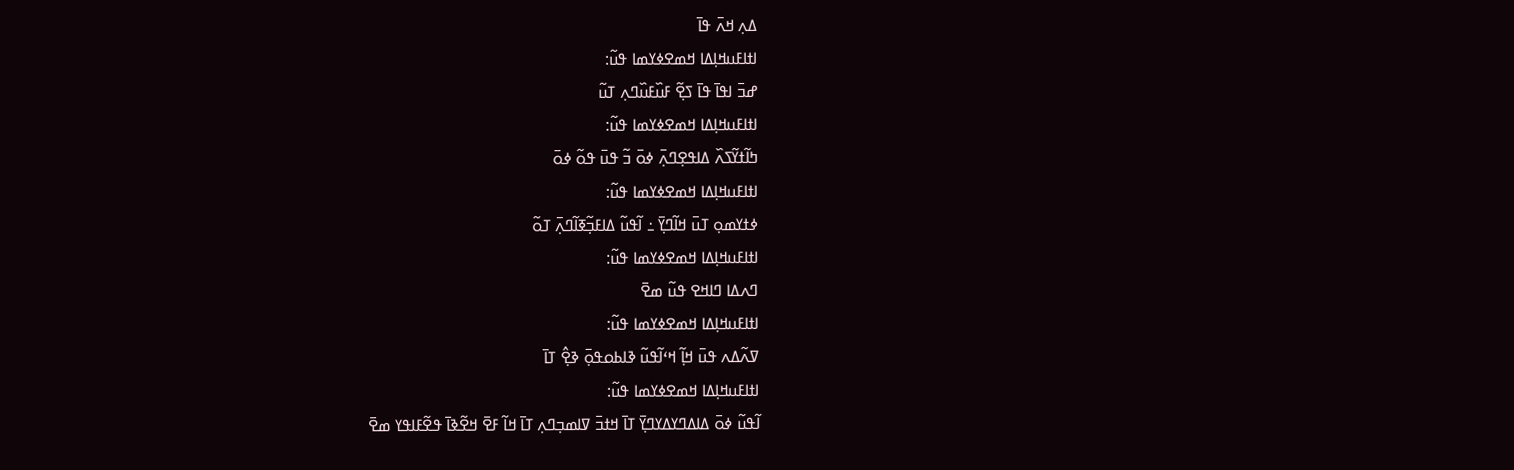ߡߍ߲ ߞߍ߫ ߟߊ߫
ߊߙߊߓߎߞߊ߲ߡߊ ߞߘߐߦߌߘߊ ߟߎ߬:
ߝߏ߫ ߊߟߊ߫ ߟߊ߫ ߖߐ߲߬ ߓߎ߰ߓߎ߰ߣߍ߲ ߠߎ߬
ߊߙߊߓߎߞߊ߲ߡߊ ߞߘߐߦߌߘߊ ߟߎ߬:
ߤߊ߬ߙߌ߬ߖߍ߰ ߡߊߟߐ߲ߣߍ߲߫ ߦߋ߫ ߏ߬ ߟߎ߫ ߟߋ߬ ߦߋ߫
ߊߙߊߓߎߞߊ߲ߡߊ ߞߘߐߦߌߘߊ ߟߎ߬:
ߦߙߌߘߋ߲ ߠߎ߫ ߞߊ߬ߣߌ߲߫ ߸ ߊ߬ߟߎ߬ ߡߊߓߏ߲߬ߧߊ߬ߣߍ߲߫ ߠߋ߬
ߊߙߊߓߎߞߊ߲ߡߊ ߞߘߐߦߌߘߊ ߟߎ߬:
ߣߍߡߊ ߣߊߞߐ ߟߎ߬ ߘߐ߫
ߊߙߊߓߎߞߊ߲ߡߊ ߞߘߐߦߌߘߊ ߟߎ߬:
ߜߍ߬ߡߍ ߟߎ߫ ߞߊ߲߬ ߞߵߊ߬ߟߎ߬ ߢߊߕߋߟߋ߲߫ ߢߐ߲߮ ߠߊ߫
ߊߙߊߓߎߞߊ߲ߡߊ ߞߘߐߦߌߘߊ ߟߎ߬:
ߊ߬ߟߎ߬ ߦߋ߫ ߡߊߡߣߌߡߌߣߌ߲߫ ߠߊ߫ ߞߙߏ߫ ߜߊߘߏ߲ߣߍ߲ ߠߊ߫ ߞߊ߬ ߓߐ߫ ߞߐ߬ߢߊ߫ ߟߐ߬ߓߊߟߌ ߘߐ߫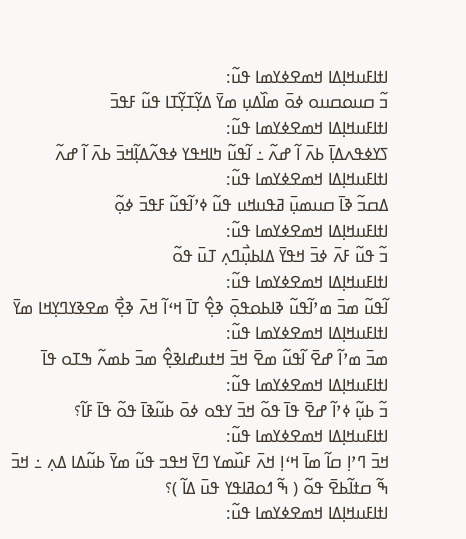ߊߙߊߓߎߞߊ߲ߡߊ ߞߘߐߦߌߘߊ ߟߎ߬:
ߏ߬ ߛߎߋߛߎߋ ߦߋ߫ ߘߊ߰ߡߎ߲ ߘߌ߫ ߡߌ߲߬ߠߌ߲߬ߠߊ ߟߎ߬ ߓߟߏ߫
ߊߙߊߓߎߞߊ߲ߡߊ ߞߘߐߦߌߘߊ ߟߎ߬:
ߖߌߦߟߍߡߊ߲߫ ߕߍ߫ ߊ߬ ߝߍ߬ ߸ ߊ߬ߟߎ߬ ߤߊߞߟߌ ߦߟߍ߬ߡߊ߲߬ߞߏ߫ ߕߍ߫ ߊ߬ ߝߍ߬
ߊߙߊߓߎߞߊ߲ߡߊ ߞߘߐߦߌߘߊ ߟߎ߬:
ߡߛߏ߬ ߢߊ߫ ߛߎߘߎ߲߫ ߥߟߎߞߎ ߟߎ߬ ߦߴߊ߬ߟߎ߬ ߓߟߏ߫ ߦߋ߲߬
ߊߙߊߓߎߞߊ߲ߡߊ ߞߘߐߦߌߘߊ ߟߎ߬:
ߏ߬ ߟߎ߬ ߓߍ߫ ߦߏ߫ ߞߟߌ߫ ߡߊߕߎ߲߯ߣߍ߲ ߠߎ߫ ߟߋ߬
ߊߙߊߓߎߞߊ߲ߡߊ ߞߘߐߦߌߘߊ ߟߎ߬:
ߊ߬ߟߎ߬ ߘߏ߫ ߘߴߊ߬ߟߎ߬ ߢߊߕߋߟߋ߲߫ ߢߐ߲߮ ߠߊ߫ ߞߵߊ߬ ߞߍ߫ ߢߐ߲߯ ߘߐߢߌߣߌ߲ߞߊ ߘߌ߫
ߊߙߊߓߎߞߊ߲ߡߊ ߞߘߐߦߌߘߊ ߟߎ߬:
ߘߏ߫ ߘߴߊ߬ ߝߐ߫ ߊ߬ߟߎ߬ ߘߐ߫ ߞߏ߫ ߞߙߎߝߊߢߐ߲߮ ߘߏ߫ ߕߘߍ߬ ߒߠߋ ߟߊ߫
ߊߙߊߓߎߞߊ߲ߡߊ ߞߘߐߦߌߘߊ ߟߎ߬:
ߏ߬ ߕߎ߲߬ ߦߴߊ߬ ߝߐ߫ ߟߊ߫ ߟߋ߬ ߞߏ߫ ߌߟߋ ߦߋ߫ ߕߎ߬ߢߊ߫ ߟߋ߬ ߟߊ߫ ߓߊ߬؟
ߊߙߊߓߎߞߊ߲ߡߊ ߞߘߐߦߌߘߊ ߟߎ߬:
ߞߏ߫ ߣߴߊ߲ ߛߊ߬ ߘߊ߫ ߞߵߊ߲ ߞߍ߫ ߓߎ߰ߘߌ ߣߌ߫ ߞߟߏ ߟߎ߬ ߘߌ߫ ߕߎ߬ߡߊ ߡߍ߲ ߸ ߞߏ߫ ߒ߬ ߛߙߊ߬ߕߐ߫ ߟߋ߬ ( ߒ߬ ߗߋߥߊߟߌ ߟߎ߫ ߡߊ߬ )؟
ߊߙߊߓߎߞߊ߲ߡߊ ߞߘߐߦߌߘߊ ߟߎ߬: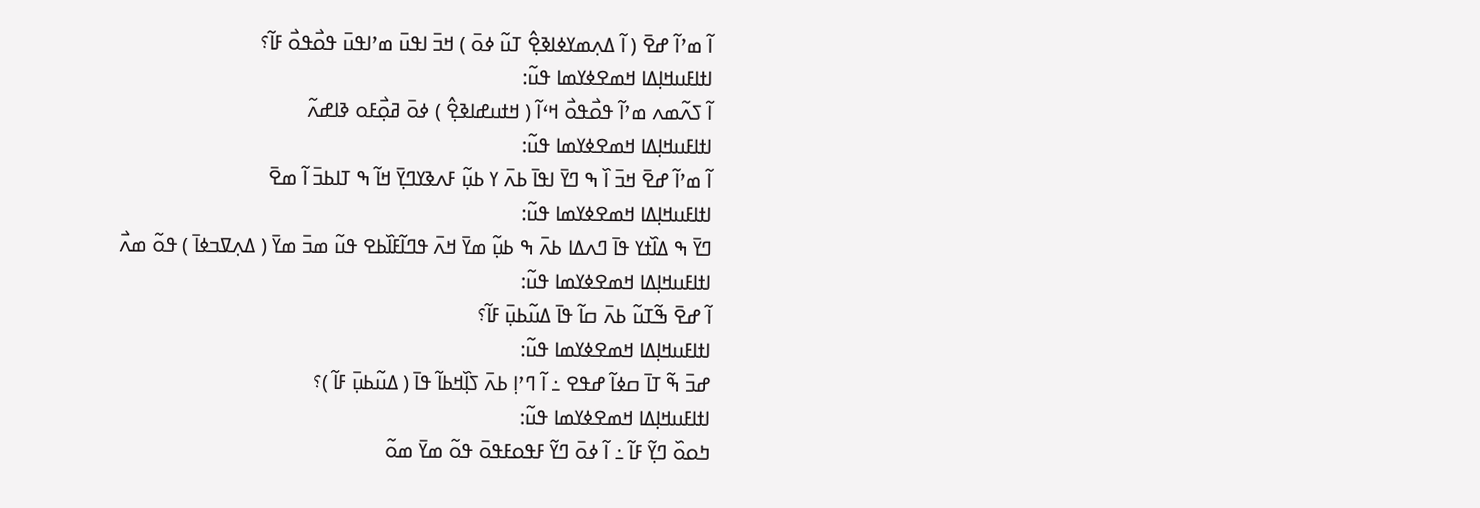ߊ߬ ߘߴߊ߬ ߝߐ߫ ( ߊ߬ ߡߍ߲ߘߌߦߊߢߐ߲߮ ߠߎ߬ ߦߋ߫ ) ߞߏ߫ ߊߟߎ߫ ߘߴߊߟߎ߫ ߟߋ߯ߟߋ߯ ߓߊ߬؟
ߊߙߊߓߎߞߊ߲ߡߊ ߞߘߐߦߌߘߊ ߟߎ߬:
ߊ߬ ߖߍ߬ߘߍ ߘߴߊ߬ ߟߋ߯ߟߋ߯ ߞߵߊ߬ ( ߞߙߎߝߊߢߐ߲߮ ) ߦߋ߫ ߥߋ߲߯ߓߋ ߢߊߝߍ߬
ߊߙߊߓߎߞߊ߲ߡߊ ߞߘߐߦߌߘߊ ߟߎ߬:
ߊ߬ ߘߴߊ߬ ߝߐ߫ ߞߏ߫ ߊ߰ ߒ ߣߌ߫ ߊߟߊ߫ ߕߍ߫ ߌ ߕߎ߲߬ ߓߍߢߌߣߌ߲߫ ߞߊ߬ ߒ ߠߊߕߏ߫ ߊ߬ ߘߐ߫
ߊߙߊߓߎߞߊ߲ߡߊ ߞߘߐߦߌߘߊ ߟߎ߬:
ߣߌ߫ ߒ ߡߊ߰ߙߌ ߟߊ߫ ߣߍߡߊ ߕߍ߫ ߒ ߕߎ߲߬ ߘߌ߫ ߞߍ߫ ߟߣߊ߬ߓߊ߰ߕߐ ߟߎ߬ ߘߏ߫ ߘߌ߫ ( ߡߍ߲ߜߏߦߊ߫ ) ߟߋ߬ ߘߍ߯
ߊߙߊߓߎߞߊ߲ߡߊ ߞߘߐߦߌߘߊ ߟߎ߬:
ߊ߬ ߝߐ߫ ߒ߬ߠߎ߬ ߕߍ߫ ߛߊ߬ ߟߊ߫ ߡߎ߬ߕߎ߲߫ ߓߊ߬؟
ߊߙߊߓߎߞߊ߲ߡߊ ߞߘߐߦߌߘߊ ߟߎ߬:
ߝߏ߫ ߒ߬ ߠߊ߫ ߛߦߊ߬ ߝߟߐ ߸ ߊ߬ ߣߴߊ߲ ߕߍ߫ ߖߊ߲߰ߞߕߊ߬ ߟߊ߫ ( ߡߎ߬ߕߎ߲߫ ߓߊ߬ )؟
ߊߙߊߓߎߞߊ߲ߡߊ ߞߘߐߦߌߘߊ ߟߎ߬:
ߤߋߋ߰ ߣߌ߲߬ ߓߊ߬ ߸ ߊ߬ ߦߋ߫ ߣߌ߬ ߓߟߋߓߟߋ߫ ߟߋ߬ ߘߌ߫ ߘߋ߬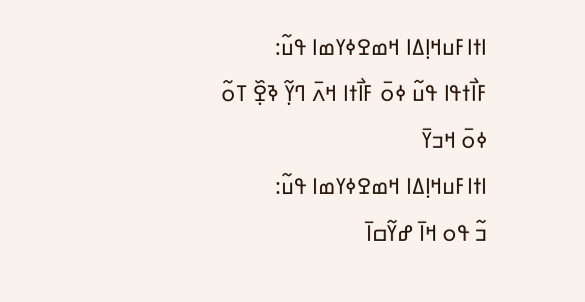ߊߙߊߓߎߞߊ߲ߡߊ ߞߘߐߦߌߘߊ ߟߎ߬:
ߓߊ߯ߙߟߊ ߟߎ߬ ߦߋ߫ ߓߊ߯ߙߊ ߞߍ߫ ߣߌ߲߬ ߢߐ߲߰ ߠߋ߬ ߦߋ߫ ߞߏߌ߫
ߊߙߊߓߎߞߊ߲ߡߊ ߞߘߐߦߌߘߊ ߟߎ߬:
ߏ߬ ߟߋ ߞߊ߫ ߝߌ߬ߛߊ߫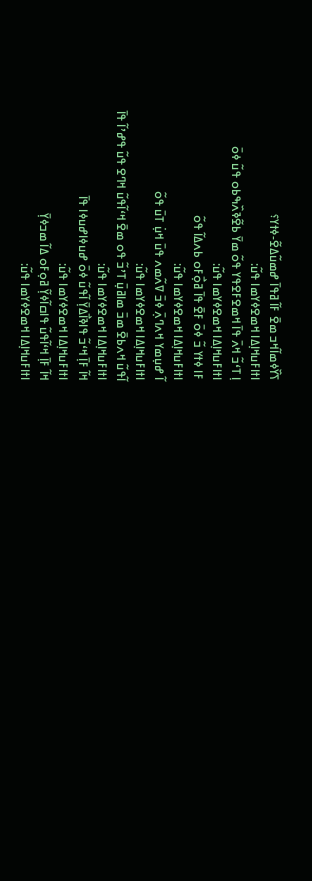ߖߌ߰ߦߘߊ߬ߞߏ ߘߐ߫ ߓߊ߬ ߥߟߊ߫ ߝߘߎ߬ߡߐ߬-ߦߙߌ؟
ߊߙߊߓߎߞߊ߲ߡߊ ߞߘߐߦߌߘߊ ߟߎ߬:
ߊ߲ ߠߵߏ߬ ߞߍ߫ ߟߊ߫ ߞߘߐߓߐߟߌ ߟߋ߬ ߘߌ߫ ߕߐ߬ߢߍ߰ߒߕߋ ߟߎ߬ ߦߋ߫
ߊߙߊߓߎߞߊ߲ߡߊ ߞߘߐߦߌߘߊ ߟߎ߬:
ߓߊ ߦߙߌ ߏ߬ ߦߋ߫ ߓߐ߫ ߟߊ߫ ߥߋ߲߯ߓߋ ߕߍߡߊ߬ ߟߋ߬
ߊߙߊߓߎߞߊ߲ߡߊ ߞߘߐߦߌߘߊ ߟߎ߬:
ߊ߬ ߝߎ߲ߘߌ ߞߍߣߍ߲߫ ߦߏ߫ ߜߍ߬ߘߍ ߟߎ߫ ߞߎ߲߭ ߠߎ߫ ߟߋ߬
ߊߙߊߓߎߞߊ߲ߡߊ ߞߘߐߦߌߘߊ ߟߎ߬:
ߊ߬ߟߎ߬ ߞߍߕߐ߫ ߘߏ߫ ߘߊߥߎ߲߫ ߠߴߏ߬ ߟߋ ߘߐ߫ ߞߵߊ߬ߟߎ߬ ߞߣߐ ߟߎ߬ ߟߝߴߊ߬ ߟߊ߫
ߊߙߊߓߎߞߊ߲ߡߊ ߞߘߐߦߌߘߊ ߟߎ߬:
ߞߊ߬ ߓߊ߲߫ ߞߵߏ߬ ߟߊߢߊ߯ߡߌ߲߫ ߊ߬ߟߎ߬ ߦߋ߫ ߝߎߦߊߝߎߦߊ ߟߊ߫
ߊߙߊߓߎߞߊ߲ߡߊ ߞߘߐߦߌߘߊ ߟߎ߬:
ߞߊ߬ ߓߊ߲߫ ߞߵߊ߬ߟߎ߬ ߟߊߛߊ߬ߦߌ߲߬ ߥߋ߲ߓߋ ߡߊ߬ ߘߏߦߌ߲߫
ߊߙߊߓߎߞߊ߲ߡߊ ߞߘߐߦߌߘߊ ߟߎ߬: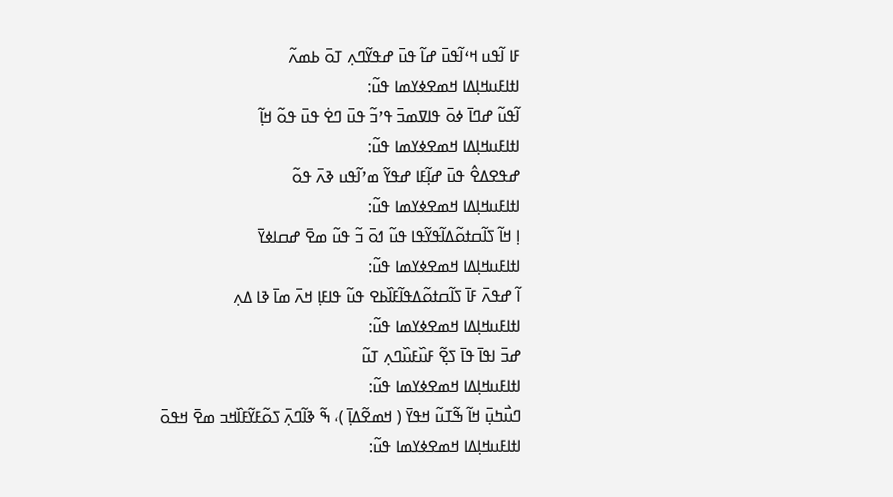ߓߊ ߊ߬ߟߎ ߞߵߊ߬ߟߎ߫ ߝߊ߬ ߟߎ߫ ߝߟߌ߬ߣߍ߲ ߠߋ߫ ߕߘߍ߬
ߊߙߊߓߎߞߊ߲ߡߊ ߞߘߐߦߌߘߊ ߟߎ߬:
ߊ߬ߟߎ߬ ߝߣߊ߫ ߦߋ߫ ߟߊߜߘߏ߫ ߟߴߏ߬ ߟߎ߫ ߣߐ߭ ߟߎ߫ ߟߋ߬ ߞߊ߲߬
ߊߙߊߓߎߞߊ߲ߡߊ ߞߘߐߦߌߘߊ ߟߎ߬:
ߝߟߐߡߐ߮ ߟߎ߫ ߝߊ߲߬ߓߊ ߝߟߌ߬ ߘߴߊ߬ߟߎ ߢߍ߫ ߟߋ߬
ߊߙߊߓߎߞߊ߲ߡߊ ߞߘߐߦߌߘߊ ߟߎ߬:
ߊ߲ ߞߊ߬ ߖߊ߬ߛߙߋ߬ߡߊ߬ߟߌ߬ߟߊ ߟߎ߬ ߗߋ߫ ߏ߬ ߟߎ߬ ߘߐ߫ ߝߛߊߦߌ߫
ߊߙߊߓߎߞߊ߲ߡߊ ߞߘߐߦߌߘߊ ߟߎ߬:
ߊ߬ ߝߟߍ߫ ߓߊ߫ ߖߊ߬ߛߙߋ߬ߡߟߊ߬ߓߊ߰ߕߐ ߟߎ߬ ߟߊߓߊ߲ ߞߍ߫ ߘߊ߫ ߢߊ ߡߍ߲
ߊߙߊߓߎߞߊ߲ߡߊ ߞߘߐߦߌߘߊ ߟߎ߬:
ߝߏ߫ ߊߟߊ߫ ߟߊ߫ ߖߐ߲߬ ߓߎ߰ߓߎ߰ߣߍ߲ ߠߎ߬
ߊߙߊߓߎߞߊ߲ߡߊ ߞߘߐߦߌߘߊ ߟߎ߬:
ߣߎ߯ߤߎ߲߫ ߞߊ߬ ߒ߬ߠߎ߬ ߞߟߌ߫ ( ߞߘߐ߬ߡߊ߲߫ )، ߒ߬ ߢߊ߬ߣߍ߲߫ ߖߋ߬ߓߌ߬ߓߊ߰ߞߏ ߘߐ߫ ߞߟߋ߫
ߊߙߊߓߎߞߊ߲ߡߊ ߞߘߐߦߌߘߊ ߟߎ߬: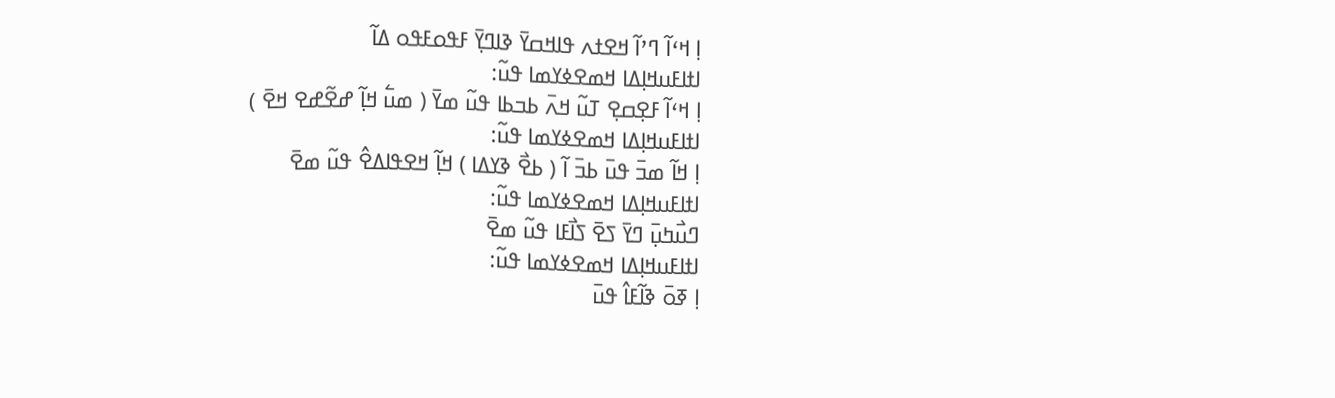ߊ߲ ߞߵߊ߬ ߣߴߊ߬ ߞߐߙߍ ߟߊߞߛߌ߫ ߢߊߣߌ߲߫ ߓߟߋߓߟߋ ߡߊ߬
ߊߙߊߓߎߞߊ߲ߡߊ ߞߘߐߦߌߘߊ ߟߎ߬:
ߊ߲ ߞߵߊ߬ ߓߐ߲ߛߐ߲ ߠߎ߬ ߞߍ߫ ߕߏߕߊ ߟߎ߬ ߘߌ߫ ( ߘߎ߱ ߞߊ߲߬ ߝߐ߬ߝߐ ߞߐ߫ )
ߊߙߊߓߎߞߊ߲ߡߊ ߞߘߐߦߌߘߊ ߟߎ߬:
ߊ߲ ߞߊ߬ ߘߏ߫ ߟߎ߫ ߕߏ߫ ߊ߬ ( ߕߐ߯ ߢߌߡߊ ) ߞߊ߲߬ ߞߐߟߊߡߐ߮ ߟߎ߬ ߘߐ߫
ߊߙߊߓߎߞߊ߲ߡߊ ߞߘߐߦߌߘߊ ߟߎ߬:
ߣߎ߯ߤߎ߲߫ ߣߌ߫ ߖߐ߫ ߖߊ߯ߓߊ ߟߎ߬ ߘߐ߫
ߊߙߊߓߎߞߊ߲ߡߊ ߞߘߐߦߌߘߊ ߟߎ߬:
ߊ߲ ߧߋ߫ ߢߊ߬ߓߊ߮ ߟߎ߫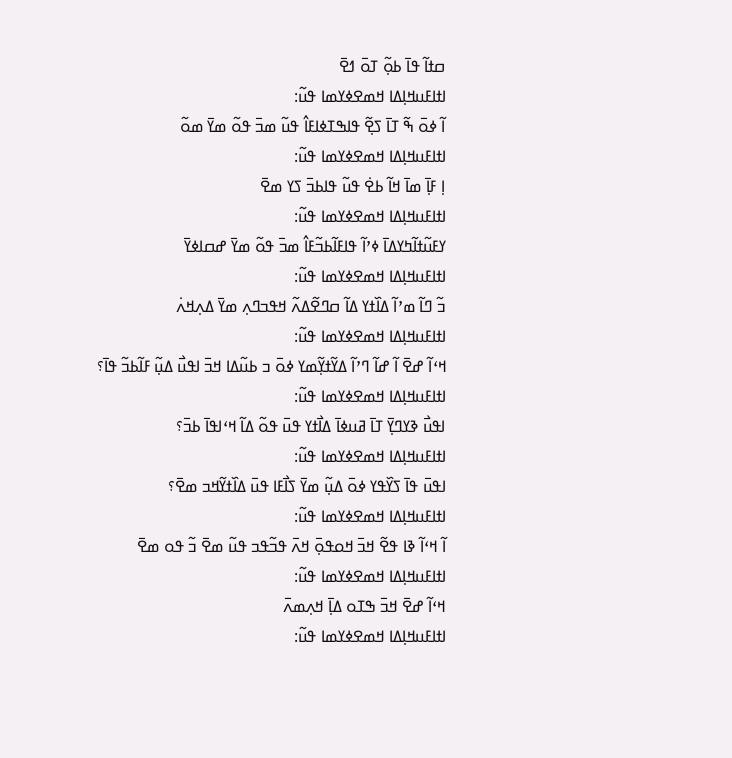ߛߙߊ߬ ߟߊ߫ ߕߋ߲߬ ߠߋ߫ ߗߐ߫
ߊߙߊߓߎߞߊ߲ߡߊ ߞߘߐߦߌߘߊ ߟߎ߬:
ߊ߬ ߦߋ߫ ߒ߬ ߠߊ߫ ߖߐ߲߬ ߟߊߒߠߦߊߓߊ߮ ߟߎ߬ ߘߏ߫ ߟߋ߬ ߘߌ߫ ߘߋ߬
ߊߙߊߓߎߞߊ߲ߡߊ ߞߘߐߦߌߘߊ ߟߎ߬:
ߊ߲ ߓߊ߲߫ ߘߊ߫ ߞߊ߬ ߕߐ߭ ߟߎ߬ ߟߊߕߏ߫ ߖߌ ߘߐ߫
ߊߙߊߓߎߞߊ߲ߡߊ ߞߘߐߦߌߘߊ ߟߎ߬:
ߌߓߎ߬ߙߊ߬ߤߌߡߊ߫ ߦߴߊ߬ ߟߊߓߊ߬ߕߏ߬ߓߊ߮ ߘߏ߫ ߟߋ߬ ߘߌ߫ ߝߛߊߦߌ߫
ߊߙߊߓߎߞߊ߲ߡߊ ߞߘߐߦߌߘߊ ߟߎ߬:
ߏ߬ ߣߊ߬ ߘߴߊ߬ ߡߊ߰ߙߌ ߡߊ߬ ߛߣߐ߬ߡߍ߬ ߞߟߏߣߍ߲ ߘߌ߫ ߡߍ߲ߞߍ߭
ߊߙߊߓߎߞߊ߲ߡߊ ߞߘߐߦߌߘߊ ߟߎ߬:
ߞߵߊ߬ ߝߐ߫ ߊ߬ ߝߊ߬ ߣߴߊ߬ ߡߌ߬ߙߌ߲߬ߘߌ ߦߋ߫ ߏ ߕߎ߬ߡߊ ߞߏ߫ ߊߟߎ߯ ߡߎ߲߬ ߓߊ߬ߕߏ߬ ߟߊ߫؟
ߊߙߊߓߎߞߊ߲ߡߊ ߞߘߐߦߌߘߊ ߟߎ߬:
ߊߟߎ߯ ߢߌߣߌ߲߫ ߠߊ߫ ߥߎߦߊ߫ ߡߊ߯ߙߌ ߟߎ߫ ߟߋ߬ ߡߊ߬ ߞߵߊߟߊ߫ ߕߏ߫؟
ߊߙߊߓߎߞߊ߲ߡߊ ߞߘߐߦߌߘߊ ߟߎ߬:
ߊߟߎ߫ ߟߊ߫ ߖߌ߰ߟߌ ߦߋ߫ ߡߎ߲߬ ߘߌ߫ ߖߊ߯ߓߊ ߟߎ߫ ߡߊ߰ߙߌ߬ߞߏ ߘߐ߫؟
ߊߙߊߓߎߞߊ߲ߡߊ ߞߘߐߦߌߘߊ ߟߎ߬:
ߊ߬ ߞߵߊ߬ ߢߊ ߟߐ߬ ߞߏ߫ ߞߋߟߋ߲߫ ߞߍ߫ ߟߏ߬ߟߏ ߟߎ߬ ߘߐ߫ ߏ߬ ߟߋ ߘߐ߫
ߊߙߊߓߎߞߊ߲ߡߊ ߞߘߐߦߌߘߊ ߟߎ߬:
ߞߵߊ߬ ߝߐ߫ ߞߏ߫ ߒߠߋ ߡߊ߲߫ ߞߍ߲ߘߍ߫
ߊߙߊߓߎߞߊ߲ߡߊ ߞߘߐߦߌߘߊ ߟߎ߬: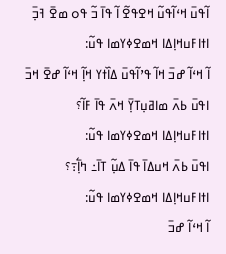ߊ߬ߟߎ߫ ߞߵߊ߬ߟߎ߬ ߞߐߟߐ߬ ߊ߬ ߟߊ߫ ߏ߬ ߟߋ ߘߐ߫ ߔߏ߲߫
ߊߙߊߓߎߞߊ߲ߡߊ ߞߘߐߦߌߘߊ ߟߎ߬:
ߊ߬ ߞߵߊ߬ ߝߏ߫ ߞߊ߬ ߟߴߊ߬ߟߎ߫ ߡߊ߰ߙߌ ߞߊ߲߬ ߞߵߊ߬ ߝߐ߫ ߞߏ߫ ߊߟߎ߫ ߕߍ߫ ߘߊߥߎ߲ߠߌ߲߫ ߞߍ߫ ߟߊ߫ ߓߊ߬؟
ߊߙߊߓߎߞߊ߲ߡߊ ߞߘߐߦߌߘߊ ߟߎ߬:
ߊߟߎ߫ ߕߍ߫ ߞߎߡߊ߫ ߟߊ߫ ߡߎ߲߬ ߠߊ߫߸ ߤߊ߲߱߹؟
ߊߙߊߓߎߞߊ߲ߡߊ ߞߘߐߦߌߘߊ ߟߎ߬:
ߊ߬ ߞߵߊ߬ ߝߏ߫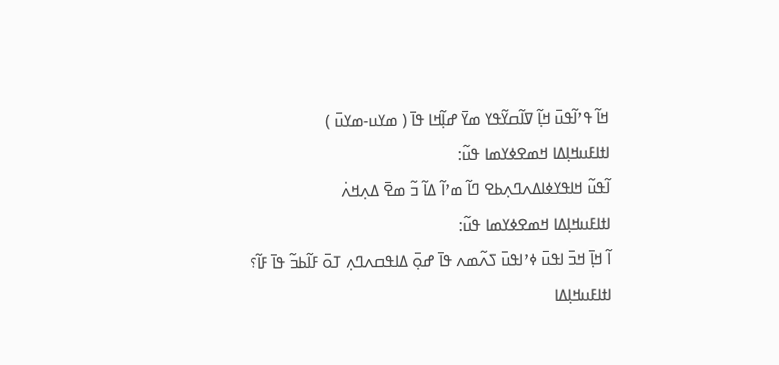ߞߊ߬ ߟߴߊ߬ߟߎ߫ ߞߊ߲߬ ߜߊ߬ߛߌ߬ߟߌ ߘߌ߫ ߝߊ߲߬ߞߊ ߟߊ߫ ( ߘߌߎ-ߘߌߎ߫ )
ߊߙߊߓߎߞߊ߲ߡߊ ߞߘߐߦߌߘߊ ߟߎ߬:
ߊ߬ߟߎ߬ ߞߊߟߌߦߊߡߍߣߍ߲ߕߐ ߣߊ߬ ߘߴߊ߬ ߡߊ߬ ߏ߬ ߘߐ߫ ߡߍ߲ߞߍ߭
ߊߙߊߓߎߞߊ߲ߡߊ ߞߘߐߦߌߘߊ ߟߎ߬:
ߊ߬ ߞߊ߲߫ ߞߏ߫ ߊߟߎ߫ ߦߴߊߟߎ߫ ߖߍ߬ߘߍ ߟߊ߫ ߝߋ߲߫ ߡߊߟߛߍߣߍ߲ ߠߋ߫ ߓߊ߬ߕߏ߬ ߟߊ߫ ߓߊ߬؟
ߊߙߊߓߎߞߊ߲ߡߊ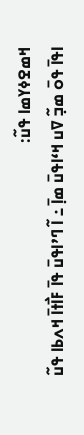ߞߘߐߦߌߘߊ ߟߎ߬:
ߊߟߊ߫ ߟߋ߫ ߘߏ߲߬ ߜߎ ߞߵߊߟߎ߫ ߘߊ߲߫ ߸ ߊ߬ ߣߴߊߟߎ߫ ߟߊ߫ ߓߊ߯ߙߊ߫ ߞߍߕߊ ߟߎ߬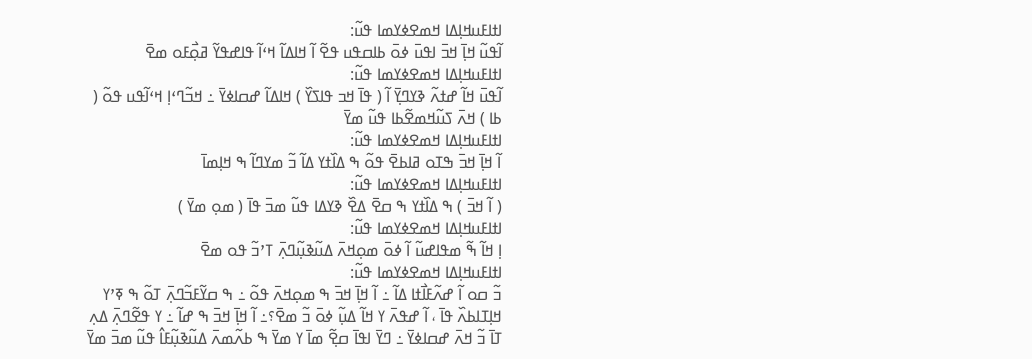ߊߙߊߓߎߞߊ߲ߡߊ ߞߘߐߦߌߘߊ ߟߎ߬:
ߊ߬ߟߎ߬ ߞߊ߲߫ ߞߏ߫ ߊߟߎ߫ ߦߋ߫ ߕߊߛߟߎ ߟߐ߬ ߊ߬ ߞߊߡߊ߬ ߞߵߊ߬ ߟߊߝߟߌ߬ ߥߋ߲߯ߓߋ ߘߐ߫
ߊߙߊߓߎߞߊ߲ߡߊ ߞߘߐߦߌߘߊ ߟߎ߬:
ߊ߬ߟߎ߫ ߞߊ߬ ߝߙߍ߬ ߢߌߣߌ߲߫ ߊ߬ ( ߟߊ߫ ߞߏ ߟߊߖߌ߰ ) ߞߊߡߊ߬ ߝߛߊߦߌ߫ ߸ ߞߏ߬ߣߵߊ߲ ߞߵߊ߬ߟߎ ߟߋ߬ ( ߕߊ ) ߞߍ߫ ߖߎ߬ߞߘߐ߬ߕߊ ߟߎ߬ ߘߌ߫
ߊߙߊߓߎߞߊ߲ߡߊ ߞߘߐߦߌߘߊ ߟߎ߬:
ߊ߬ ߞߊ߲߫ ߞߏ߫ ߒߠߋ ߥߊߕߐ߫ ߟߋ߬ ߒ ߡߊ߰ߙߌ ߡߊ߬ ߏ߬ ߘߌߣߊ߬ ߒ ߞߊ߲ߘߊ߫
ߊߙߊߓߎߞߊ߲ߡߊ ߞߘߐߦߌߘߊ ߟߎ߬:
( ߊ߬ ߞߏ߫ ) ߒ ߡߊ߰ߙߌ ߒ ߛߐ߫ ߡߐ߰ ߢߌߡߊ ߟߎ߬ ߘߏ߫ ߟߊ߫ ( ߘߋ߲ ߘߌ߫ )
ߊߙߊߓߎߞߊ߲ߡߊ ߞߘߐߦߌߘߊ ߟߎ߬:
ߊ߲ ߞߊ߬ ߒ߬ ߘߟߊߝߎ߬ ߊ߬ ߦߋ߫ ߘߋ߲ߞߍ߫ ߡߎ߬ߢߎ߲߬ߣߍ߲߫ ߠߴߏ߬ ߟߋ ߘߐ߫
ߊߙߊߓߎߞߊ߲ߡߊ ߞߘߐߦߌߘߊ ߟߎ߬:
ߏ߬ ߛߋ ߊ߬ ߝߍ߬ߓߊ߯ߙߊ ߡߊ߬ ߸ ߊ߬ ߞߊ߲߫ ߞߏ߫ ߒ ߘߋ߲ߞߍ߫ ߟߋ߬ ߸ ߒ ߛߌ߬ߓߏ߬ߣߍ߲߫ ߠߋ߬ ߒ ߧߴߌ ߞߊ߲ߠߊߕߍ߰ ߟߊ߫ ، ߊ߬ ߝߟߍ߫ ߌ ߞߊ߬ ߡߎ߲߬ ߦߋ߫ ߏ߬ ߘߐ߫؟߸ ߊ߬ ߞߊ߲߫ ߞߏ߫ ߒ ߝߊ߬ ߸ ߌ ߟߐ߬ߣߍ߲߫ ߡߍ߲ ߠߊ߫ ߏ߬ ߞߍ߫ ߝߛߊߦߌ߫ ߸ ߣߌ߫ ߊߟߊ߫ ߛߐ߲߬ ߘߊ߫ ߌ ߘߌ߫ ߒ ߕߍ߬ߘߍ߫ ߡߎ߬ߢߎ߲߬ߓߊ߮ ߟߎ߬ ߘߏ߫ ߘߌ߫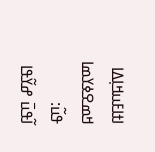ߊߙߊߓߎߞߊ߲ߡߊ ߞߘߐߦߌߘߊ ߟߎ߬:
ߊ߬ߟߎ߫ ߝߌ߬ߟߊ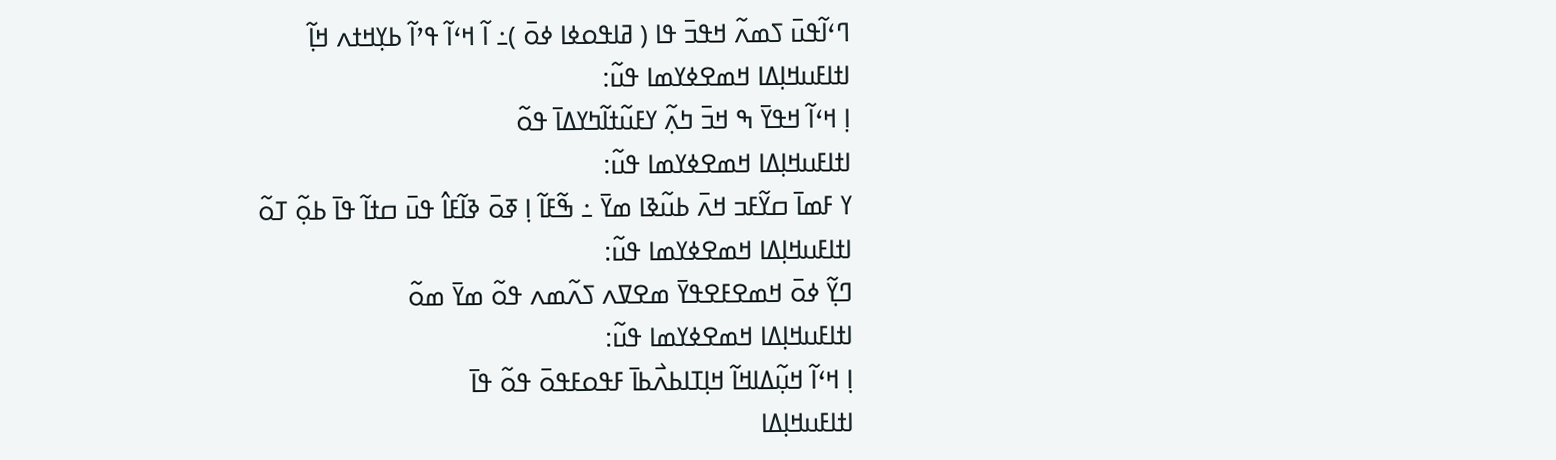ߣߵߊ߬ߟߎ߫ ߖߘߍ߬ ߞߟߏ߫ ߟߊ ( ߥߊߟߋߦߊ ߦߋ߫ )߸ ߊ߬ ߞߵߊ߬ ߟߴߊ߬ ߕߌ߲ߞߙߍ ߞߊ߲߬
ߊߙߊߓߎߞߊ߲ߡߊ ߞߘߐߦߌߘߊ ߟߎ߬:
ߊ߲ ߞߵߊ߬ ߞߟߌ߫ ߒ ߞߏ߫ ߤߍ߲߬ ߌߓߎ߬ߙߊ߬ߤߌߡߊ߫ ߟߋ߬
ߊߙߊߓߎߞߊ߲ߡߊ ߞߘߐߦߌߘߊ ߟߎ߬:
ߌ ߓߘߊ߫ ߛߌ߬ߓߏ ߞߍ߫ ߕߎ߬ߢߊ ߘߌ߫ ߸ ߒ߬ߓߊ߬ ߊ߲ ߧߋ߫ ߢߊ߬ߓߊ߮ ߟߎ߫ ߛߙߊ߬ ߟߊ߫ ߕߋ߲߬ ߠߋ߬
ߊߙߊߓߎߞߊ߲ߡߊ ߞߘߐߦߌߘߊ ߟߎ߬:
ߣߌ߲߬ ߦߋ߫ ߞߘߐߓߐߟߌ߫ ߘߐߜߍ ߖߍ߬ߘߍ ߟߋ߬ ߘߌ߫ ߘߋ߬
ߊߙߊߓߎߞߊ߲ߡߊ ߞߘߐߦߌߘߊ ߟߎ߬:
ߊ߲ ߞߵߊ߬ ߞߎ߲߬ߡߊߞߊ߬ ߞߊ߲ߠߊߕߍ߯ߕߊ߫ ߓߟߋߓߟߋ߫ ߟߋ߬ ߟߊ߫
ߊߙߊߓߎߞߊ߲ߡߊ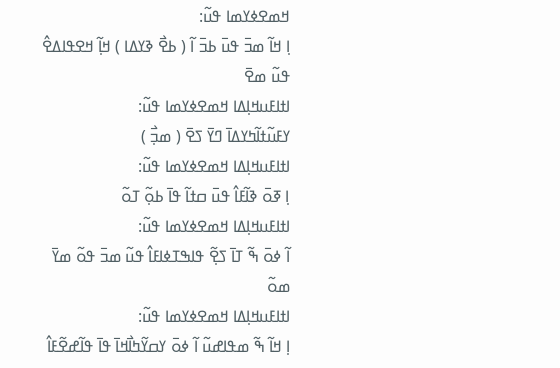ߞߘߐߦߌߘߊ ߟߎ߬:
ߊ߲ ߞߊ߬ ߘߏ߫ ߟߎ߫ ߕߏ߫ ߊ߬ ( ߕߐ߯ ߢߌߡߊ ) ߞߊ߲߬ ߞߐߟߊߡߐ߮ ߟߎ߬ ߘߐ߫
ߊߙߊߓߎߞߊ߲ߡߊ ߞߘߐߦߌߘߊ ߟߎ߬:
ߌߓߎ߬ߙߊ߬ߤߌߡߊ߫ ߣߌ߫ ߖߐ߫ ( ߘߏ߲߯ )
ߊߙߊߓߎߞߊ߲ߡߊ ߞߘߐߦߌߘߊ ߟߎ߬:
ߊ߲ ߧߋ߫ ߢߊ߬ߓߊ߮ ߟߎ߫ ߛߙߊ߬ ߟߊ߫ ߕߋ߲߬ ߠߋ߬
ߊߙߊߓߎߞߊ߲ߡߊ ߞߘߐߦߌߘߊ ߟߎ߬:
ߊ߬ ߦߋ߫ ߒ߬ ߠߊ߫ ߖߐ߲߬ ߟߊߒߠߦߊߓߊ߮ ߟߎ߬ ߘߏ߫ ߟߋ߬ ߘߌ߫ ߘߋ߬
ߊߙߊߓߎߞߊ߲ߡߊ ߞߘߐߦߌߘߊ ߟߎ߬:
ߊ߲ ߞߊ߬ ߒ߬ ߘߟߊߝߎ߬ ߊ߬ ߦߋ߫ ߌߛߌ߬ߤߊ߯ߞߊ߫ ߟߊ߫ ߟߊ߬ߝߐ߬ߓߊ߮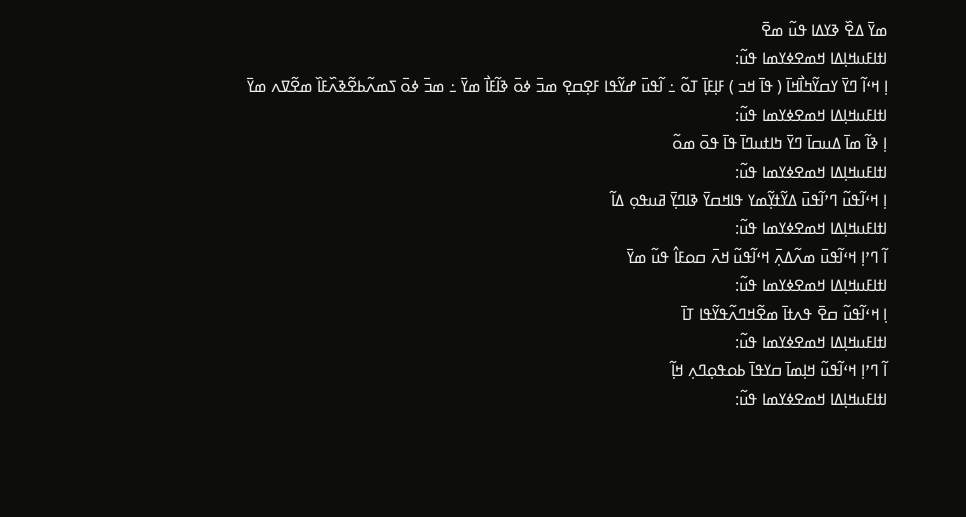ߘߌ߫ ߡߐ߰ ߢߌߡߊ ߟߎ߬ ߘߐ߫
ߊߙߊߓߎߞߊ߲ߡߊ ߞߘߐߦߌߘߊ ߟߎ߬:
ߊ߲ ߞߵߊ߬ ߣߌ߫ ߌߛߌ߬ߤߊ߯ߞߊ߫ ( ߟߊ߫ ߞߏ ) ߓߊ߲ߓߊ߲߫ ߠߋ߬ ߸ ߊ߬ߟߎ߫ ߝߌ߬ߟߊ ߓߐ߲ߛߐ߲ ߘߏ߫ ߦߋ߫ ߢߊ߬ߓߊ߯ ߘߌ߫ ߸ ߘߏ߫ ߦߋ߫ ߖߘߍ߬ߕߐ߬ߢߍ߰ߓߊ߰ ߘߐ߬ߜߍ ߘߌ߫
ߊߙߊߓߎߞߊ߲ߡߊ ߞߘߐߦߌߘߊ ߟߎ߬:
ߊ߲ ߢߊ߬ ߘߊ߫ ߡߎߛߊ߫ ߣߌ߫ ߤߊߙߎߣߊ߫ ߟߊ߫ ߟߋ߫ ߘߋ߬
ߊߙߊߓߎߞߊ߲ߡߊ ߞߘߐߦߌߘߊ ߟߎ߬:
ߊ߲ ߞߵߊ߬ߟߎ߬ ߣߴߊ߬ߟߎ߫ ߡߌ߬ߙߌ߲߬ߘߌ ߟߊߞߛߌ߫ ߢߊߣߌ߲߫ ߥߎߟߋ߲ ߡߊ߬
ߊߙߊߓߎߞߊ߲ߡߊ ߞߘߐߦߌߘߊ ߟߎ߬:
ߊ߬ ߣߴߊ߲ ߞߵߊ߬ߟߎ߫ ߘߍ߬ߡߍ߲߫ ߞߵߊ߬ߟߎ߬ ߞߍ߫ ߛߋߓߊ߮ ߟߎ߬ ߘߌ߫
ߊߙߊߓߎߞߊ߲ߡߊ ߞߘߐߦߌߘߊ ߟߎ߬:
ߊ߲ ߞߵߊ߬ߟߎ߬ ߛߐ߫ ߟߍߙߊ߫ ߘߐ߬ߞߣߍ߬ߟߌ߬ߟߊ ߠߊ߫
ߊߙߊߓߎߞߊ߲ߡߊ ߞߘߐߦߌߘߊ ߟߎ߬:
ߊ߬ ߣߴߊ߲ ߞߵߊ߬ߟߎ߬ ߞߊ߲ߘߊ߫ ߛߌߟߊ߫ ߕߋߟߋ߲ߣߍ߲ ߞߊ߲߬
ߊߙߊߓߎߞߊ߲ߡߊ ߞߘߐߦߌߘߊ ߟߎ߬: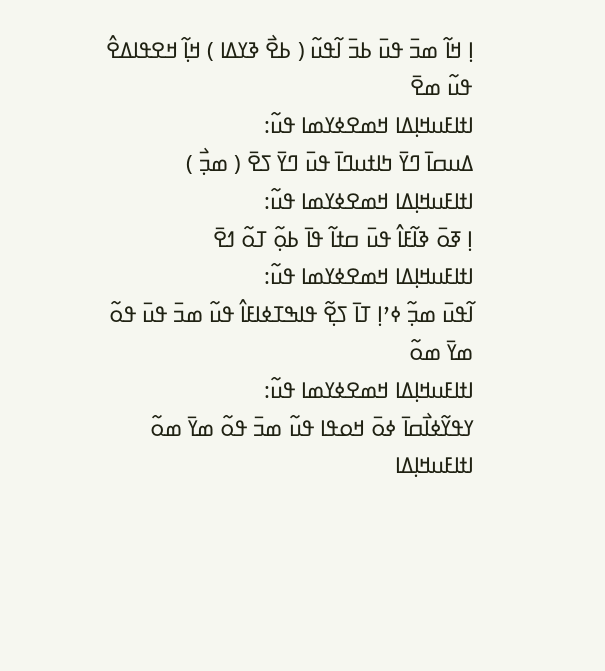ߊ߲ ߞߊ߬ ߘߏ߫ ߟߎ߫ ߕߏ߫ ߊ߬ߟߎ߬ ( ߕߐ߯ ߢߌߡߊ ) ߞߊ߲߬ ߞߐߟߊߡߐ߮ ߟߎ߬ ߘߐ߫
ߊߙߊߓߎߞߊ߲ߡߊ ߞߘߐߦߌߘߊ ߟߎ߬:
ߡߎߛߊ߫ ߣߌ߫ ߤߊߙߎߣߊ߫ ߟߎ߫ ߣߌ߫ ߖߐ߫ ( ߘߏ߲߯ )
ߊߙߊߓߎߞߊ߲ߡߊ ߞߘߐߦߌߘߊ ߟߎ߬:
ߊ߲ ߧߋ߫ ߢߊ߬ߓߊ߮ ߟߎ߫ ߛߙߊ߬ ߟߊ߫ ߕߋ߲߬ ߠߋ߬ ߗߐ߫
ߊߙߊߓߎߞߊ߲ߡߊ ߞߘߐߦߌߘߊ ߟߎ߬:
ߊ߬ߟߎ߫ ߘߏ߲߬ ߦߴߊ߲ ߠߊ߫ ߖߐ߲߬ ߟߊߒߠߦߊߓߊ߮ ߟߎ߬ ߘߏ߫ ߟߎ߫ ߟߋ߬ ߘߌ߫ ߘߋ߬
ߊߙߊߓߎߞߊ߲ߡߊ ߞߘߐߦߌߘߊ ߟߎ߬:
ߌߟߌ߬ߦߊ߯ߛߊ߫ ߦߋ߫ ߞߋߟߊ ߟߎ߬ ߘߏ߫ ߟߋ߬ ߘߌ߫ ߘߋ߬
ߊߙߊߓߎߞߊ߲ߡߊ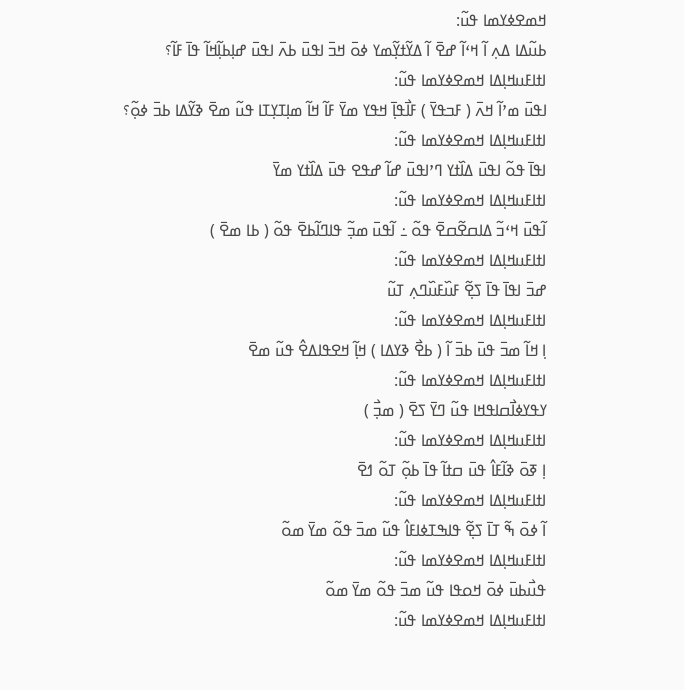ߞߘߐߦߌߘߊ ߟߎ߬:
ߕߎ߬ߡߊ ߡߍ߲ ߊ߬ ߞߵߊ߬ ߝߐ߫ ߊ߬ ߡߌ߬ߙߌ߲߬ߘߌ ߦߋ߫ ߞߏ߫ ߊߟߎ߫ ߕߍ߫ ߊߟߎ߫ ߝߊ߲ߕߊ߲߬ߞߊ߬ ߟߊ߫ ߓߊ߬؟
ߊߙߊߓߎߞߊ߲ߡߊ ߞߘߐߦߌߘߊ ߟߎ߬:
ߊߟߎ߫ ߘߴߊ߬ ߞߍ߫ ( ߓߏߟߌ߫ ) ߓߊ߯ߟߊ߲߫ ߞߟߌ ߘߌ߫ ߓߊ߬ ߞߊ߬ ߘߊ߲ߠߌ߲ߠߊ ߟߎ߬ ߘߐ߫ ߢߌ߬ߡߊ ߕߏ߫ ߦߋ߲߬؟
ߊߙߊߓߎߞߊ߲ߡߊ ߞߘߐߦߌߘߊ ߟߎ߬:
ߊߟߊ߫ ߟߋ߬ ߊߟߎ߫ ߡߊ߰ߙߌ ߣߴߊߟߎ߫ ߝߊ߬ ߝߟߐ ߟߎ߫ ߡߊ߰ߙߌ ߘߌ߫
ߊߙߊߓߎߞߊ߲ߡߊ ߞߘߐߦߌߘߊ ߟߎ߬:
ߊ߬ߟߎ߫ ߞߵߏ߬ ߡߊߛߐ߬ߛߐ߫ ߟߋ߬ ߸ ߊ߬ߟߎ߫ ߘߏ߲߬ ߟߊߣߊ߬ߕߐ߫ ߟߋ߬ ( ߕߊ ߘߐ߫ )
ߊߙߊߓߎߞߊ߲ߡߊ ߞߘߐߦߌߘߊ ߟߎ߬:
ߝߏ߫ ߊߟߊ߫ ߟߊ߫ ߖߐ߲߬ ߓߎ߰ߓߎ߰ߣߍ߲ ߠߎ߬
ߊߙߊߓߎߞߊ߲ߡߊ ߞߘߐߦߌߘߊ ߟߎ߬:
ߊ߲ ߞߊ߬ ߘߏ߫ ߟߎ߫ ߕߏ߫ ߊ߬ ( ߕߐ߯ ߢߌߡߊ ) ߞߊ߲߬ ߞߐߟߊߡߐ߮ ߟߎ߬ ߘߐ߫
ߊߙߊߓߎߞߊ߲ߡߊ ߞߘߐߦߌߘߊ ߟߎ߬:
ߌߟߌߦߊ߯ߛߊߟߞߊ ߟߎ߬ ߣߌ߫ ߖߐ߫ ( ߘߏ߲߯ )
ߊߙߊߓߎߞߊ߲ߡߊ ߞߘߐߦߌߘߊ ߟߎ߬:
ߊ߲ ߧߋ߫ ߢߊ߬ߓߊ߮ ߟߎ߫ ߛߙߊ߬ ߟߊ߫ ߕߋ߲߬ ߠߋ߬ ߗߐ߫
ߊߙߊߓߎߞߊ߲ߡߊ ߞߘߐߦߌߘߊ ߟߎ߬:
ߊ߬ ߦߋ߫ ߒ߬ ߠߊ߫ ߖߐ߲߬ ߟߊߒߠߦߊߓߊ߮ ߟߎ߬ ߘߏ߫ ߟߋ߬ ߘߌ߫ ߘߋ߬
ߊߙߊߓߎߞߊ߲ߡߊ ߞߘߐߦߌߘߊ ߟߎ߬:
ߟߎ߯ߕߎ߫ ߦߋ߫ ߞߋߟߊ ߟߎ߬ ߘߏ߫ ߟߋ߬ ߘߌ߫ ߘߋ߬
ߊߙߊߓߎߞߊ߲ߡߊ ߞߘߐߦߌߘߊ ߟߎ߬: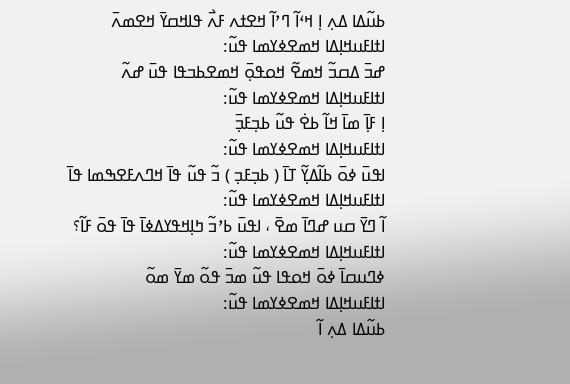ߕߎ߬ߡߊ ߡߍ߲ ߊ߲ ߞߵߊ߬ ߣߴߊ߬ ߞߐߙߍ ߓߍ߯ ߟߊߞߛߌ߫ ߞߐߘߍ߫
ߊߙߊߓߎߞߊ߲ߡߊ ߞߘߐߦߌߘߊ ߟߎ߬:
ߝߏ߫ ߡߛߏ߬ ߞߘߐ߬ ߞߋߟߋ߲߫ ߞߘߐߕߏߟߊ ߟߎ߫ ߝߍ߬
ߊߙߊߓߎߞߊ߲ߡߊ ߞߘߐߦߌߘߊ ߟߎ߬:
ߊ߲ ߓߊ߲߫ ߘߊ߫ ߞߊ߬ ߕߐ߭ ߟߎ߬ ߕߏ߲ߓߏ߲߫
ߊߙߊߓߎߞߊ߲ߡߊ ߞߘߐߦߌߘߊ ߟߎ߬:
ߊߟߎ߫ ߦߋ߫ ߕߊ߬ߡߌ߲߬ ߠߊ߫ ( ߕߏ߲ߓߏ߲ ) ߏ߬ ߟߎ߬ ߟߊ߫ ߞߣߍߓߐߒߘߊ ߟߊ߫
ߊߙߊߓߎߞߊ߲ߡߊ ߞߘߐߦߌߘߊ ߟߎ߬:
ߊ߬ ߣߌ߫ ߛߎ ߝߣߊ߫ ߘߐ߫ ، ߊߟߎ߫ ߕߴߏ߬ ߤߊ߲ߞߟߌߡߦߊ߫ ߟߊ߫ ߟߋ߫ ߓߊ߬؟
ߊߙߊߓߎߞߊ߲ߡߊ ߞߘߐߦߌߘߊ ߟߎ߬:
ߦߣߎߛߊ߫ ߦߋ߫ ߞߋߟߊ ߟߎ߬ ߘߏ߫ ߟߋ߬ ߘߌ߫ ߘߋ߬
ߊߙߊߓߎߞߊ߲ߡߊ ߞߘߐߦߌߘߊ ߟߎ߬:
ߕߎ߬ߡߊ ߡߍ߲ ߊ߬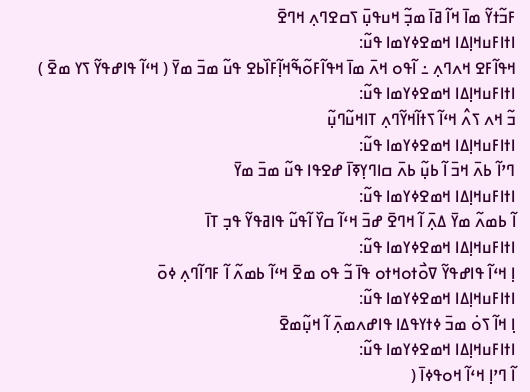ߓߏ߬ߙߌ߬ ߘߊ߫ ߞߊ߬ ߥߊ߫ ߘߏ߲߬ ߞߎߟߎ߲߫ ߖߛߐߣߍ߲ ߞߣߐ߫
ߊߙߊߓߎߞߊ߲ߡߊ ߞߘߐߦߌߘߊ ߟߎ߬:
ߞߟߊ߬ߓߐ ߞߍߣߍ߲ ߸ ߊ߬ߟߋ ߞߍ߫ ߘߊ߫ ߞߟߊ߬ߓߋ߬ߒ߬ߞߊ߲߬ߓߊ߰ߕߐ ߟߎ߬ ߘߏ߫ ߘߌ߫ ( ߞߵߊ߬ ߟߊߝߟߌ߬ ߖߌ ߘߐ߫ )
ߊߙߊߓߎߞߊ߲ߡߊ ߞߘߐߦߌߘߊ ߟߎ߬:
ߏ߬ ߞߍ ߖߍ߮ ߞߵߊ߬ ߖߙߊ߬ߞߌ߬ߣߍ߲ ߠߊߞߎ߬ߣߎ߲߬
ߊߙߊߓߎߞߊ߲ߡߊ ߞߘߐߦߌߘߊ ߟߎ߬:
ߣߴߊ߬ ߕߍ߫ ߞߏ߫ ߊ߬ ߕߎ߲߬ ߕߍ߫ ߛߊߣߌ߲ߧߊ߫ ߝߐߟߊ ߟߎ߬ ߘߏ߫ ߘߌ߫
ߊߙߊߓߎߞߊ߲ߡߊ ߞߘߐߦߌߘߊ ߟߎ߬:
ߊ߬ ߕߘߍ߬ ߘߌ߫ ߡߍ߲߫ ߊ߬ ߞߣߐ߫ ߝߏ߫ ߞߵߊ߬ ߛߌ߰ ߊ߬ߟߎ߬ ߟߊߥߟߌ߬ ߟߏ߲ ߠߊ߫
ߊߙߊߓߎߞߊ߲ߡߊ ߞߘߐߦߌߘߊ ߟߎ߬:
ߊ߲ ߞߵߊ߬ ߟߊߝߟߌ߬ ߜߋ߯ߙߋߞߙߋ ߟߊ߫ ߏ߬ ߟߋ ߘߐ߫ ߞߵߊ߬ ߕߘߍ߬ ߊ߬ ߓߣߊ߬ߣߍ߲ ߦߋ߫
ߊߙߊߓߎߞߊ߲ߡߊ ߞߘߐߦߌߘߊ ߟߎ߬:
ߊ߲ ߞߊ߬ ߖߋ߭ ߘߏ߫ ߦߙߌߟߡߊ ߟߊߝߍߘߍ߲߫ ߊ߬ ߞߎ߲߬ߘߐ߫
ߊߙߊߓߎߞߊ߲ߡߊ ߞߘߐߦߌߘߊ ߟߎ߬:
ߊ߬ ߣߴߊ߲ ߞߵߊ߬ ߞߋߟߦߊ߫ (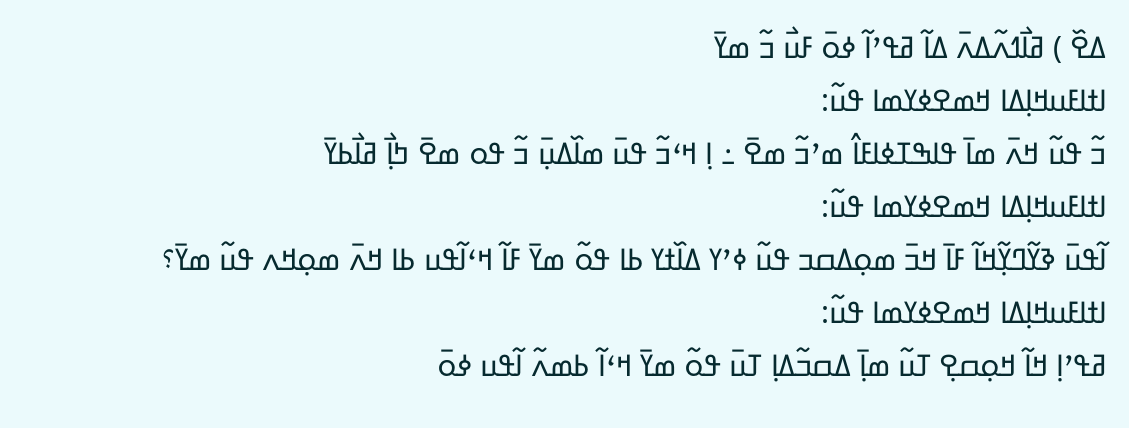ߡߐ߰ ) ߥߊ߯ߗߍ߬ߡߍ߫ ߡߊ߬ ߥߟߴߊ߬ ߦߋ߫ ߓߎ߯ ߏ߬ ߘߌ߫
ߊߙߊߓߎߞߊ߲ߡߊ ߞߘߐߦߌߘߊ ߟߎ߬:
ߏ߬ ߟߎ߬ ߞߍ߫ ߘߊ߫ ߟߊߒߠߦߊߓߊ߮ ߘߴߏ߬ ߘߐ߫ ߸ ߊ߲ ߞߵߏ߬ ߟߎ߫ ߘߊ߰ߡߎ߲߫ ߏ߬ ߟߋ ߘߐ߫ ߤߊ߲߯ ߥߊ߯ߕߌ߫
ߊߙߊߓߎߞߊ߲ߡߊ ߞߘߐߦߌߘߊ ߟߎ߬:
ߊ߬ߟߎ߫ ߢߌ߬ߣߌ߲߬ߞߊ߬ ߓߊ߫ ߞߏ߫ ߘߋ߲ߡߛߏ ߟߎ߬ ߦߴߌ ߡߊ߰ߙߌ ߕߊ ߟߋ߬ ߘߌ߫ ߓߊ߬ ߞߵߊ߬ߟߎ ߕߊ ߞߍ߫ ߘߋ߲ߞߍ ߟߎ߬ ߘߌ߫؟
ߊߙߊߓߎߞߊ߲ߡߊ ߞߘߐߦߌߘߊ ߟߎ߬:
ߥߟߴߊ߲ ߞߊ߬ ߞߋ߲ߛߐ߲ ߠߎ߬ ߘߊ߲߫ ߡߛߏ߬ߡߊ߲ ߠߎ߫ ߟߋ߬ ߘߌ߫ ߞߵߊ߬ ߕߘߍ߬ ߊ߬ߟߎ ߦߋ߫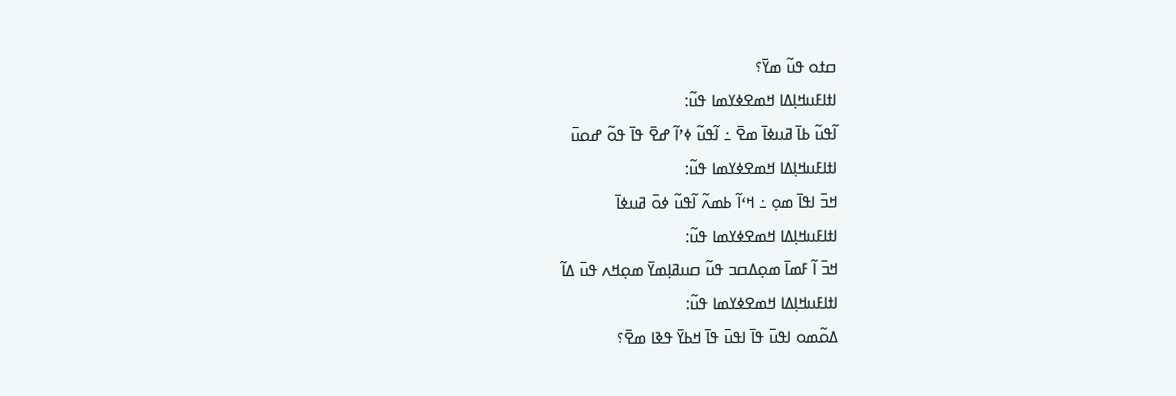ߛߙߋ ߟߎ߬ ߘߌ߫؟
ߊߙߊߓߎߞߊ߲ߡߊ ߞߘߐߦߌߘߊ ߟߎ߬:
ߊ߬ߟߎ߬ ߕߊ߫ ߥߎߦߊ߫ ߘߐ߫ ߸ ߊ߬ߟߎ߬ ߦߴߊ߬ ߝߐ߫ ߟߊ߫ ߟߋ߬ ߝߋߎ߫
ߊߙߊߓߎߞߊ߲ߡߊ ߞߘߐߦߌߘߊ ߟߎ߬:
ߞߏ߫ ߊߟߊ߫ ߘߋ߲ ߸ ߞߵߊ߬ ߕߘߍ߬ ߊ߬ߟߎ߬ ߦߋ߫ ߥߎߦߊ߫
ߊߙߊߓߎߞߊ߲ߡߊ ߞߘߐߦߌߘߊ ߟߎ߬:
ߞߏ߫ ߊ߬ ߓߘߊ߫ ߘߋ߲ߡߛߏ ߟߎ߬ ߛߎߥߊ߲ߘߌ߫ ߘߋ߲ߞߍ ߟߎ߫ ߡߊ߬
ߊߙߊߓߎߞߊ߲ߡߊ ߞߘߐߦߌߘߊ ߟߎ߬:
ߡߋ߬ߘߋ ߊߟߎ߫ ߟߊ߫ ߊߟߎ߫ ߟߊ߫ ߞߕߌ߫ ߟߢߊ ߘߐ߫؟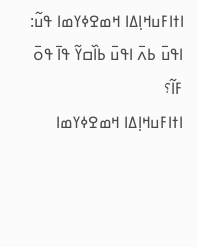ߊߙߊߓߎߞߊ߲ߡߊ ߞߘߐߦߌߘߊ ߟߎ߬:
ߊߟߎ߫ ߕߍ߫ ߊߟߎ߫ ߕߊ߰ߛߌ߬ ߟߊ߫ ߟߋ߫ ߓߊ߬؟
ߊߙߊߓߎߞߊ߲ߡߊ ߞߘߐߦߌߘߊ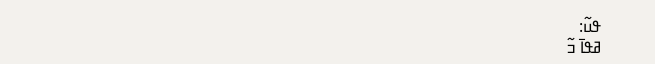ߟߎ߬:
ߥߟߊ߫ ߏ߬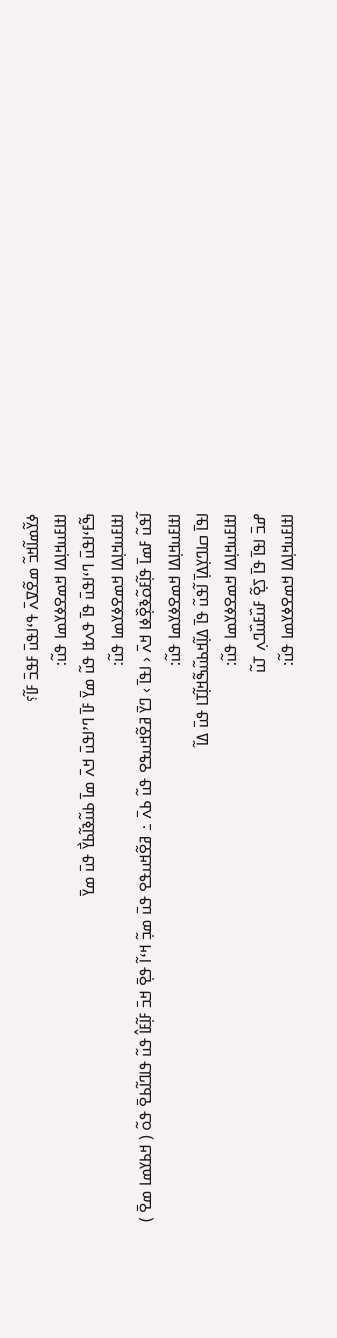ߦߌ߬ߘߊ߬ߞߏ߬ ߘߐ߬ߜߍ߫ ߟߵߊߟߎ߫ ߓߟߏ߫ ߓߊ߬؟
ߊߙߊߓߎߞߊ߲ߡߊ ߞߘߐߦߌߘߊ ߟߎ߬:
ߒ߬ߓߵߊߟߎ߫ ߣߵߊߟߎ߫ ߟߊ߫ ߟߍߙߊ ߟߎ߬ ߘߌ߫ ߓߊ߫ ߣߴߊߟߎ߫ ߞߍ߫ ߘߊ߫ ߕߎ߬ߢߊ߬ߕߌ߯ ߟߎ߫ ߘߌ߫
ߊߙߊߓߎߞߊ߲ߡߊ ߞߘߐߦߌߘߊ ߟߎ߬:
ߊ߬ߟߎ߬ ߓߘߊ߫ ߟߊ߲߬ߓߋ߬ߢߐ߲߰ߦߊ ߞߍ߫ ‹ ߊߟߊ߫ › ߣߌ߫ ߥߐ߬ߞߎߟߐ ߟߎ߬ ߕߍ߫ ߸ ߥߐ߬ߞߎߟߐ ߟߎ߫ ߘߏ߲߬ ߞߵߊ߬ ߟߐ߲߫ ߞߏ߫ ߓߊ߲߬ߓߊ߮ ߟߎ߬ ߟߊߣߊ߬ߕߐ߫ ߟߋ߬ ( ߞߕߌߘߊ ߘߐ߫ )
ߊߙߊߓߎߞߊ߲ߡߊ ߞߘߐߦߌߘߊ ߟߎ߬:
ߊߟߊ߫ ߛߊߣߌ߲ߡߊ߲߫ ߊ߬ߟߎ߬ ߟߊ߫ ߡߊ߲߬ߞߕߎ߬ߒ߬ߞߊ߲߬ߠߊ ߟߎ߫ ߡߊ߬
ߊߙߊߓߎߞߊ߲ߡߊ ߞߘߐߦߌߘߊ ߟߎ߬:
ߝߏ߫ ߊߟߊ߫ ߟߊ߫ ߖߐ߲߬ ߓߎ߰ߓߎ߰ߣߍ߲ ߠߎ߬
ߊߙߊߓߎߞߊ߲ߡߊ ߞߘߐߦߌߘߊ ߟߎ߬: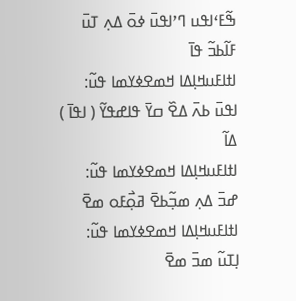ߒ߬ߓߵߊߟߎ ߣߴߊߟߎ߫ ߦߋ߫ ߡߍ߲ ߠߎ߫ ߓߊ߬ߕߏ߬ ߟߊ߫
ߊߙߊߓߎߞߊ߲ߡߊ ߞߘߐߦߌߘߊ ߟߎ߬:
ߊߟߎ߫ ߕߍ߫ ߡߐ߰ ߛߌ߫ ߟߊߝߟߌ߬ ( ߊߟߊ߫ ) ߡߊ߬
ߊߙߊߓߎߞߊ߲ߡߊ ߞߘߐߦߌߘߊ ߟߎ߬:
ߝߏ߫ ߡߍ߲ ߘߏ߲߬ߕߐ߫ ߥߋ߲߯ߓߋ ߘߐ߫
ߊߙߊߓߎߞߊ߲ߡߊ ߞߘߐߦߌߘߊ ߟߎ߬:
ߊ߲ߠߎ߬ ߘߏ߫ ߘߐ߫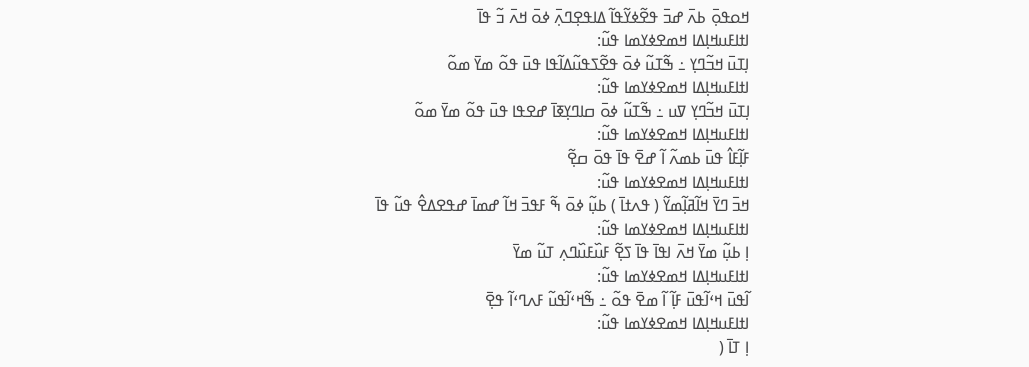ߞߋߟߋ߲߫ ߕߍ߫ ߝߏ߫ ߟߐ߬ߦߌ߬ߟߊ߬ ߡߊߟߐ߲ߣߍ߲߫ ߦߋ߫ ߞߍ߫ ߏ߬ ߟߊ߫
ߊߙߊߓߎߞߊ߲ߡߊ ߞߘߐߦߌߘߊ ߟߎ߬:
ߊ߲ߠߎ߫ ߞߏ߬ߣߌ߲ ߸ ߒ߬ߠߎ߬ ߦߋ߫ ߟߐ߬ߖߟߎ߬ߡߊ߬ߟߊ ߟߎ߫ ߟߋ߬ ߘߌ߫ ߘߋ߬
ߊߙߊߓߎߞߊ߲ߡߊ ߞߘߐߦߌߘߊ ߟߎ߬:
ߊ߲ߠߎ߫ ߞߏ߬ߣߌ߲ ߜߎ ߸ ߒ߬ߠߎ߬ ߦߋ߫ ߛߊߣߌ߲ߧߊ߫ ߝߐߟߊ ߟߎ߫ ߟߋ߬ ߘߌ߫ ߘߋ߬
ߊߙߊߓߎߞߊ߲ߡߊ ߞߘߐߦߌߘߊ ߟߎ߬:
ߓߊ߲߬ߓߊ߮ ߟߎ߫ ߕߘߍ߬ ߊ߬ ߝߐ߫ ߟߊ߫ ߟߋ߫ ߛߐ߲߬
ߊߙߊߓߎߞߊ߲ߡߊ ߞߘߐߦߌߘߊ ߟߎ߬:
ߞߏ߫ ߣߌ߫ ߞߊ߬ߥߊ߲߬ߘߌ߬ ( ߟߍߙߊ߫ ) ߕߎ߲߬ ߦߋ߫ ߒ߬ ߓߟߏ߫ ߞߊ߬ ߝߘߊ߫ ߝߟߐߡߐ߮ ߟߎ߬ ߟߊ߫
ߊߙߊߓߎߞߊ߲ߡߊ ߞߘߐߦߌߘߊ ߟߎ߬:
ߊ߲ ߕߎ߲߬ ߘߌ߫ ߞߍ߫ ߊߟߊ߫ ߟߊ߫ ߖߐ߲߬ ߓߎ߰ߓߎ߰ߣߍ߲ ߠߎ߬ ߘߌ߫
ߊߙߊߓߎߞߊ߲ߡߊ ߞߘߐߦߌߘߊ ߟߎ߬:
ߊ߬ߟߎ߫ ߞߵߊ߬ߟߎ߫ ߓߊ߲߬ ߊ߬ ߘߐ߫ ߟߋ߬ ߸ ߒ߬ߞߵߊ߬ߟߎ߬ ߓߍߣߵߊ߬ ߟߐ߲߫
ߊߙߊߓߎߞߊ߲ߡߊ ߞߘߐߦߌߘߊ ߟߎ߬:
ߊ߲ ߠߊ߫ (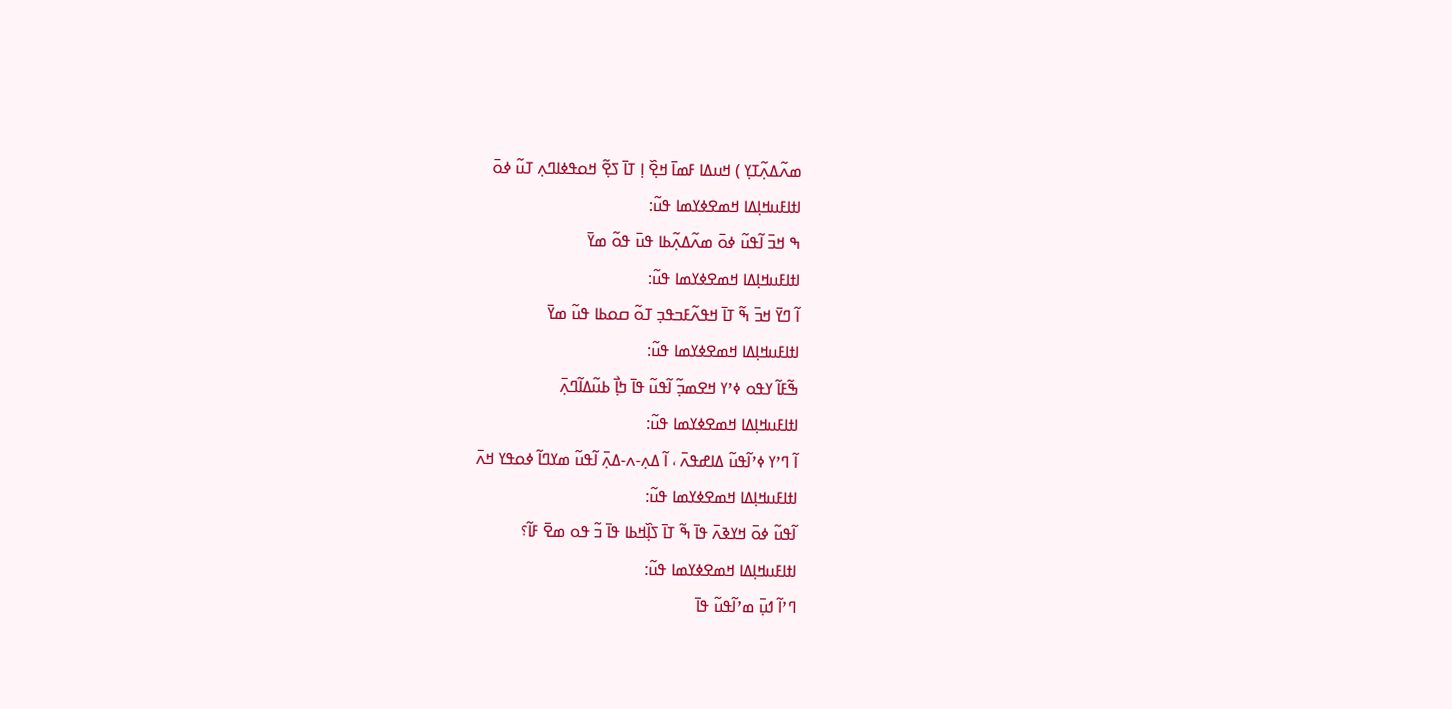ߘߍ߬ߡߍ߲߬ߠߌ߲ ) ߞߎߡߊ ߓߘߊ߫ ߞߐ߲߰ ߊ߲ ߠߊ߫ ߖߐ߲߬ ߞߋߟߦߊߣߍ߲ ߠߎ߬ ߦߋ߫
ߊߙߊߓߎߞߊ߲ߡߊ ߞߘߐߦߌߘߊ ߟߎ߬:
ߒ ߞߏ߫ ߊ߬ߟߎ߬ ߦߋ߫ ߘߍ߬ߡߍ߲߬ߕߊ ߟߎ߫ ߟߋ߬ ߘߌ߫
ߊߙߊߓߎߞߊ߲ߡߊ ߞߘߐߦߌߘߊ ߟߎ߬:
ߊ߬ ߣߌ߫ ߞߏ߫ ߒ߬ ߠߊ߫ ߞߟߍ߬ߓߏߟߏ߲ ߠߋ߬ ߛߋߕߊ ߟߎ߬ ߘߌ߫
ߊߙߊߓߎߞߊ߲ߡߊ ߞߘߐߦߌߘߊ ߟߎ߬:
ߒ߬ߓߊ߬ ߌߟߋ ߦߴߌ ߞߐߘߏ߲߬ ߊ߬ߟߎ߬ ߟߊ߫ ߤߊ߲߯ ߕߎ߬ߡߊ߬ߣߍ߲߫
ߊߙߊߓߎߞߊ߲ߡߊ ߞߘߐߦߌߘߊ ߟߎ߬:
ߊ߬ ߣߴߌ ߦߴߊ߬ߟߎ߬ ߡߊߝߟߍ߫ ، ߊ߬ ߡߍ߲-ߍ-ߡߍ߲߫ ߊ߬ߟߎ߬ ߘߌߣߊ߬ ߦߋߟߌ ߞߍ߫
ߊߙߊߓߎߞߊ߲ߡߊ ߞߘߐߦߌߘߊ ߟߎ߬:
ߊ߬ߟߎ߬ ߦߋ߫ ߞߌߢߍ߫ ߟߊ߫ ߒ߬ ߠߊ߫ ߖߊ߲߰ߞߕߊ ߟߊ߫ ߏ߬ ߟߋ ߘߐ߫ ߓߊ߬؟
ߊߙߊߓߎߞߊ߲ߡߊ ߞߘߐߦߌߘߊ ߟߎ߬:
ߣߴߊ߬ ߗߎ߲߫ ߘߴߊ߬ߟߎ߬ ߟߊ߫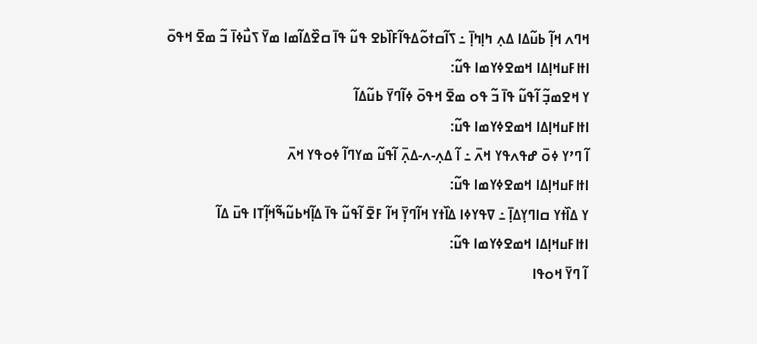ߞߣߍ ߞߊ߲߬ ߕߎ߬ߡߊ ߡߍ߲ ߤߊ߲ߤߊ߲߫ ߸ ߖߊ߬ߛߙߋ߬ߡߟߊ߬ߓߊ߰ߕߐ ߟߎ߬ ߟߊ߫ ߛߐ߰ߡߊ߬ߘߊ ߘߌ߫ ߖߎ߯ߦߊ߫ ߏ߬ ߘߐ߫ ߞߟߋ߫
ߊߙߊߓߎߞߊ߲ߡߊ ߞߘߐߦߌߘߊ ߟߎ߬:
ߌ ߞߐߘߏ߲߬ ߊ߬ߟߎ߬ ߟߊ߫ ߏ߬ ߟߋ ߘߐ߫ ߞߟߋ߫ ߦߊ߬ߣߌ߫ ߕߎ߬ߡߊ߬
ߊߙߊߓߎߞߊ߲ߡߊ ߞߘߐߦߌߘߊ ߟߎ߬:
ߊ߬ ߣߴߌ ߦߋ߫ ߝߟߍߟߌ ߞߍ߫ ߸ ߊ߬ ߡߍ߲-ߍ-ߡߍ߲߫ ߊ߬ߟߎ߬ ߘߌߣߊ߬ ߦߋߟߌ ߞߍ߫
ߊߙߊߓߎߞߊ߲ߡߊ ߞߘߐߦߌߘߊ ߟߎ߬:
ߌ ߡߊ߰ߙߌ ߛߊߣߌ߲ߡߊ߲߫ ߸ ߜߟߌߦߊ ߡߊ߰ߙߌ ߞߊ߬ߣߌ߲߫ ߞߊ߬ ߓߐ߫ ߊ߬ߟߎ߬ ߟߊ߫ ߡߊ߲߬ߞߕߎ߬ߒ߬ߞߊ߲߬ߠߊ ߟߎ߫ ߡߊ߬
ߊߙߊߓߎߞߊ߲ߡߊ ߞߘߐߦߌߘߊ ߟߎ߬:
ߊ߬ ߣߌ߫ ߞߋߟߊ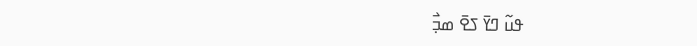ߟߎ߬ ߣߌ߫ ߖߐ߫ ߘߏ߲߯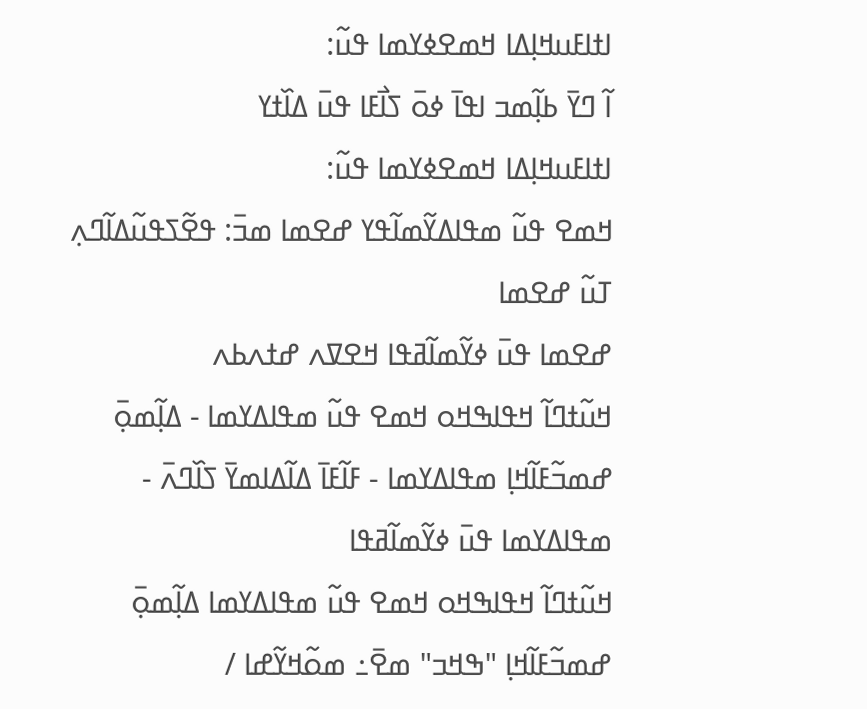ߊߙߊߓߎߞߊ߲ߡߊ ߞߘߐߦߌߘߊ ߟߎ߬:
ߊ߬ ߣߌ߫ ߕߊ߲߬ߘߏ ߊߟߊ߫ ߦߋ߫ ߖߊ߯ߓߊ ߟߎ߫ ߡߊ߰ߙߌ
ߊߙߊߓߎߞߊ߲ߡߊ ߞߘߐߦߌߘߊ ߟߎ߬:
ߞߘߐ ߟߎ߬ ߘߟߊߡߌ߬ߘߊ߬ߟߌ ߝߐߘߊ ߘߏ߫: ߟߐ߬ߖߟߎ߬ߡߊ߬ߣߍ߲ ߠߎ߬ ߝߐߘߊ
ߝߐߘߊ ߟߎ߫ ߦߌ߬ߘߊ߬ߥߟߊ ߞߐߜߍ ߝߙߍߕߍ
ߞߎ߬ߙߣߊ߬ ߞߟߊߒߞߋ ߞߘߐ ߟߎ߬ ߘߟߊߡߌߘߊ - ߡߊ߲߬ߘߋ߲߫ ߝߘߏ߬ߓߊ߬ߞߊ߲ ߘߟߊߡߌߘߊ - ߓߊ߬ߓߊ߫ ߡߊ߬ߡߊߘߌ߫ ߖߊ߰ߣߍ߫ - ߘߟߊߡߌߘߊ ߟߎ߫ ߦߌ߬ߘߊ߬ߥߟߊ
ߞߎ߬ߙߣߊ߬ ߞߟߊߒߞߋ ߞߘߐ ߟߎ߬ ߘߟߊߡߌߘߊ ߡߊ߲߬ߘߋ߲߫ ߝߘߏ߬ߓߊ߬ߞߊ߲ "ߒߞߏ" ߘߐ߫߸ ߘߋ߬ߞߌ߬ߝߊ /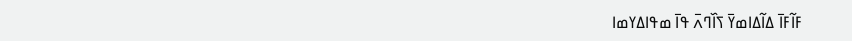ߓߊ߬ߓߊ߫ ߡߊ߬ߡߊߘߌ߫ ߖߊ߰ߣߍ߫ ߟߊ߫ ߘߟߊߡߌߘߊ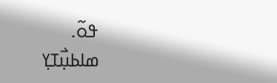ߟߋ߬.
ߘߊߕߎ߲߯ߠߌ߲